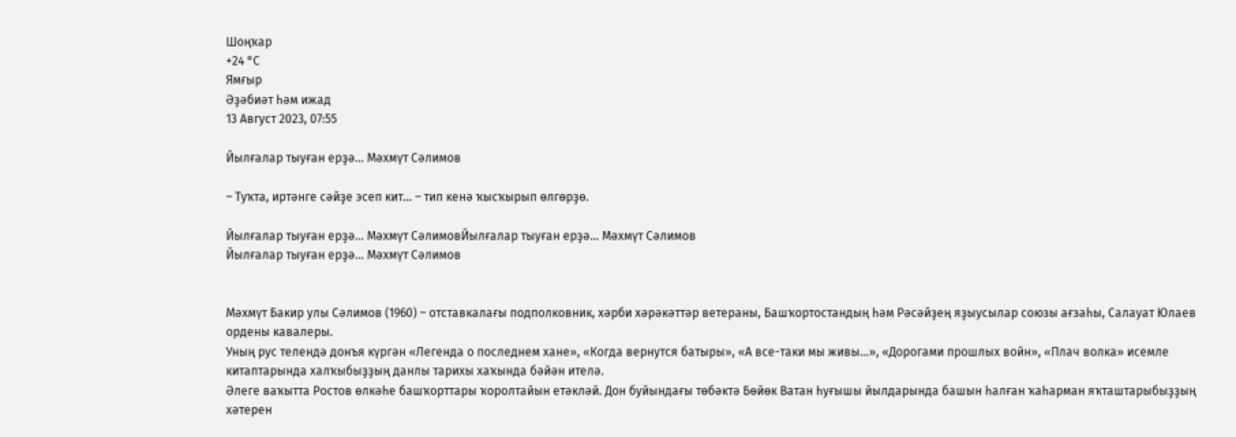Шоңҡар
+24 °С
Ямғыр
Әҙәбиәт һәм ижад
13 Август 2023, 07:55

Йылғалар тыуған ерҙә... Мәхмүт Сәлимов

– Туҡта, иртәнге сәйҙе эсеп кит... – тип кенә ҡысҡырып өлгөрҙө.

Йылғалар тыуған ерҙә... Мәхмүт СәлимовЙылғалар тыуған ерҙә... Мәхмүт Сәлимов
Йылғалар тыуған ерҙә... Мәхмүт Сәлимов


Мәхмүт Бакир улы Сәлимов (1960) – отставкалағы подполковник, хәрби хәрәкәттәр ветераны, Башҡортостандың һәм Рәсәйҙең яҙыусылар союзы ағзаһы, Салауат Юлаев ордены кавалеры.
Уның рус телендә донъя күргән «Легенда о последнем хане», «Когда вернутся батыры», «А все-таки мы живы…», «Дорогами прошлых войн», «Плач волка» исемле китаптарында халҡыбыҙҙың данлы тарихы хаҡында бәйән ителә.
Әлеге ваҡытта Ростов өлкәһе башҡорттары ҡоролтайын етәкләй. Дон буйындағы төбәктә Бөйөк Ватан һуғышы йылдарында башын һалған ҡаһарман яҡташтарыбыҙҙың хәтерен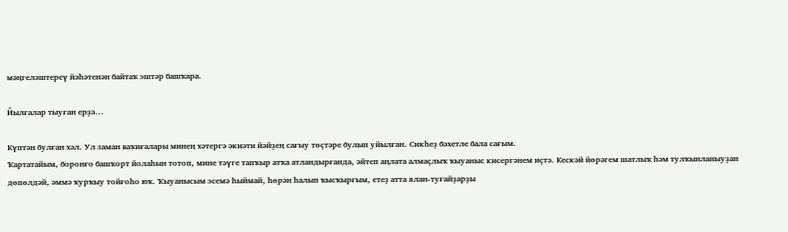мәңгеләштереү йәһәтенән байтаҡ эштәр башҡара.

Йылғалар тыуған ерҙә...

Күптән булған хәл. Ул заман ваҡиғалары минең хәтергә әкиәти йәйҙең сағыу төҫтәре булып уйылған. Сикһеҙ бәхетле бала сағым.
Ҡартатайым, боронғо башҡорт йолаһын тотоп, мине тәүге тапҡыр атҡа атландырғанда, әйтеп аңлата алмаҫлыҡ ҡыуаныс кисергәнем иҫтә. Кескәй йөрәгем шатлыҡ һәм тулҡынланыуҙан дөпөлдәй, әммә ҡурҡыу тойғоһо юҡ. Ҡыуанысым эсемә һыймай, һөрән һалып ҡысҡырғым, етеҙ атта ялан-туғайҙарҙы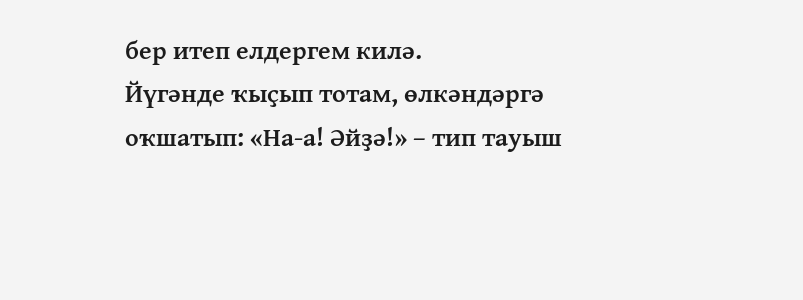бер итеп елдергем килә.
Йүгәнде ҡыҫып тотам, өлкәндәргә оҡшатып: «На-а! Әйҙә!» – тип тауыш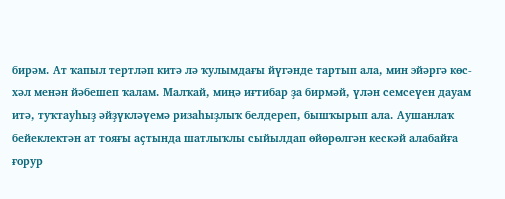бирәм. Ат ҡапыл тертләп китә лә ҡулымдағы йүгәнде тартып ала, мин эйәргә көс-хәл менән йәбешеп ҡалам. Малҡай, миңә иғтибар ҙа бирмәй, үлән семсеүен дауам итә, туҡтауһыҙ әйҙүкләүемә ризаһыҙлыҡ белдереп, бышҡырып ала. Аушанлаҡ бейеклектән ат тояғы аҫтында шатлыҡлы сыйылдап өйөрөлгән кескәй алабайға ғорур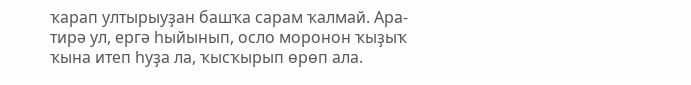ҡарап ултырыуҙан башҡа сарам ҡалмай. Ара-тирә ул, ергә һыйынып, осло моронон ҡыҙыҡ ҡына итеп һуҙа ла, ҡысҡырып өрөп ала.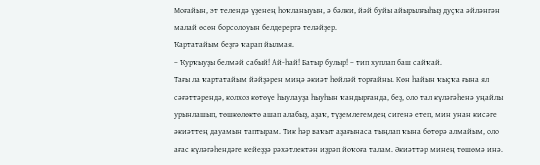Моғайын, эт телендә үҙенең һоҡланыуын, ә бәлки, йәй буйы айырылғыһыҙ дуҫҡа әйләнгән малай өсөн борсолоуын белдерергә теләйҙер.
Ҡартатайым беҙгә ҡарап йылмая.
– Ҡурҡыуҙы белмәй сабый! Ай-һай! Батыр булыр! – тип хуплап баш сайҡай.
Тағы ла ҡартатайым йәйҙәрен миңә әкиәт һөйләй торғайны. Көн һайын ҡыҫҡа ғына ял сәғәттәрендә, колхоз көтөүе һыулауҙа һыуһын ҡандырғанда, беҙ, оло тал күләгәһенә уңайлы урынлашып, төшкөлөктө ашап алабыҙ, аҙаҡ, түҙемлегемдең сигенә етеп, мин унан кисәге әкиәттең дауамын таптырам. Тик һәр ваҡыт аҙағынаса тыңлап ҡына бөтөрә алмайым, оло ағас күләгәһендәге кейеҙҙә рәхәтлектән иҙрәп йоҡоға талам. Әкиәттәр минең төшөмә инә.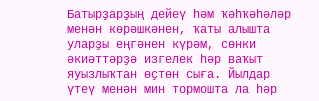Батырҙарҙың дейеү һәм ҡәһҡәһәләр менән көрәшкәнен, ҡаты алышта уларҙы еңгәнен күрәм, сөнки әкиәттәрҙә изгелек һәр ваҡыт яуызлыҡтан өҫтөн сыға. Йылдар үтеү менән мин тормошта ла һәр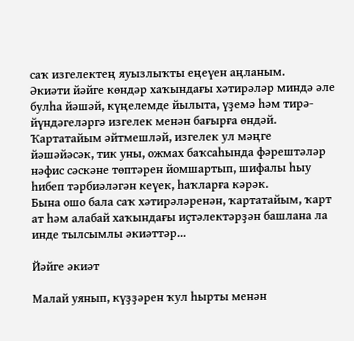саҡ изгелектең яуызлыҡты еңеүен аңланым.
Әкиәти йәйге көндәр хаҡындағы хәтирәләр миндә әле булһа йәшәй, күңелемде йылыта, үҙемә һәм тирә-йүндәгеләргә изгелек менән бағырға өндәй. Ҡартатайым әйтмешләй, изгелек ул мәңге йәшәйәсәк, тик уны, ожмах баҡсаһында фәрештәләр нәфис сәскәне төптәрен йомшартып, шифалы һыу һибеп тәрбиәләгән кеүек, һаҡларға кәрәк.
Бына ошо бала саҡ хәтирәләренән, ҡартатайым, ҡарт ат һәм алабай хаҡындағы иҫтәлектәрҙән башлана ла инде тылсымлы әкиәттәр...

Йәйге әкиәт

Малай уянып, күҙҙәрен ҡул һырты менән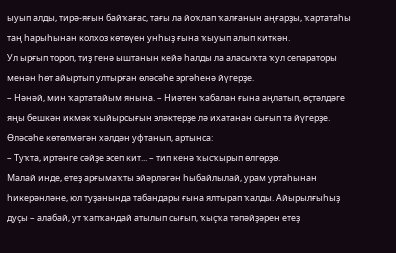ыуып алды, тирә-яғын байҡағас, тағы ла йоҡлап ҡалғанын аңғарҙы, ҡартатаһы таң һарыһынан колхоз көтөүен унһыҙ ғына ҡыуып алып киткән.
Ул ырғып тороп, тиҙ генә ыштанын кейә һалды ла аласыҡта ҡул сепараторы менән һөт айыртып ултырған өләсәһе эргәһенә йүгерҙе.
– Нәнәй, мин ҡартатайым янына. – Ниәтен ҡабалан ғына аңлатып, өҫтәлдәге яңы бешкән икмәк ҡыйырсығын эләктерҙе лә ихатанан сығып та йүгерҙе.
Өләсәһе көтөлмәгән хәлдән уфтанып, артынса:
– Туҡта, иртәнге сәйҙе эсеп кит... – тип кенә ҡысҡырып өлгөрҙө.
Малай инде, етеҙ арғымаҡты эйәрләгән һыбайлылай, урам уртаһынан һикерәнләне, юл туҙанында табандары ғына ялтырап ҡалды. Айырылғыһыҙ дуҫы – алабай, ут ҡапҡандай атылып сығып, ҡыҫҡа тәпәйҙәрен етеҙ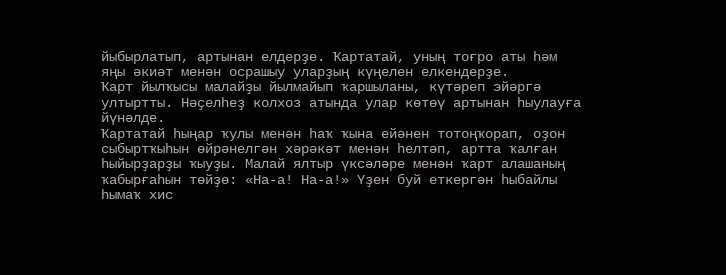йыбырлатып, артынан елдерҙе. Ҡартатай, уның тоғро аты һәм яңы әкиәт менән осрашыу уларҙың күңелен елкендерҙе.
Ҡарт йылҡысы малайҙы йылмайып ҡаршыланы, күтәреп эйәргә ултыртты. Нәҫелһеҙ колхоз атында улар көтөү артынан һыулауға йүнәлде.
Ҡартатай һыңар ҡулы менән һаҡ ҡына ейәнен тотоңҡорап, оҙон сыбыртҡыһын өйрәнелгән хәрәкәт менән һелтәп, артта ҡалған һыйырҙарҙы ҡыуҙы. Малай ялтыр үксәләре менән ҡарт алашаның ҡабырғаһын төйҙө: «На-а! На-а!» Үҙен буй еткергән һыбайлы һымаҡ хис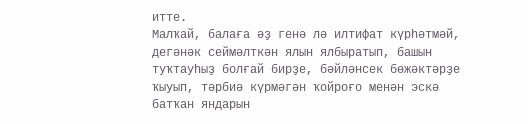итте.
Малҡай, балаға әҙ генә лә илтифат күрһәтмәй, дегәнәк сеймәлткән ялын ялбыратып, башын туҡтауһыҙ болғай бирҙе, бәйләнсек бөжәктәрҙе ҡыуып, тәрбиә күрмәгән ҡойроғо менән эскә батҡан яндарын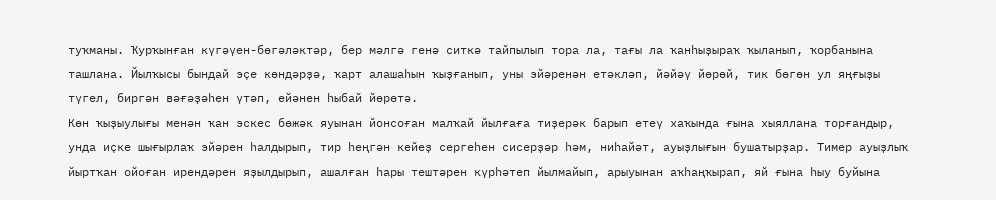туҡманы. Ҡурҡынған күгәүен-бөгәләктәр, бер мәлгә генә ситкә тайпылып тора ла, тағы ла ҡанһыҙыраҡ ҡыланып, ҡорбанына ташлана. Йылҡысы бындай эҫе көндәрҙә, ҡарт алашаһын ҡыҙғанып, уны эйәренән етәкләп, йәйәү йөрөй, тик бөгөн ул яңғыҙы түгел, биргән вәғәҙәһен үтәп, ейәнен һыбай йөрөтә.
Көн ҡыҙыулығы менән ҡан эскес бөжәк яуынан йонсоған малҡай йылғаға тиҙерәк барып етеү хаҡында ғына хыяллана торғандыр, унда иҫке шығырлаҡ эйәрен һалдырып, тир һеңгән кейеҙ сергеһен сисерҙәр һәм, ниһайәт, ауыҙлығын бушатырҙар. Тимер ауыҙлыҡ йыртҡан ойоған ирендәрен яҙылдырып, ашалған һары тештәрен күрһәтеп йылмайып, арыуынан аҡһаңҡырап, яй ғына һыу буйына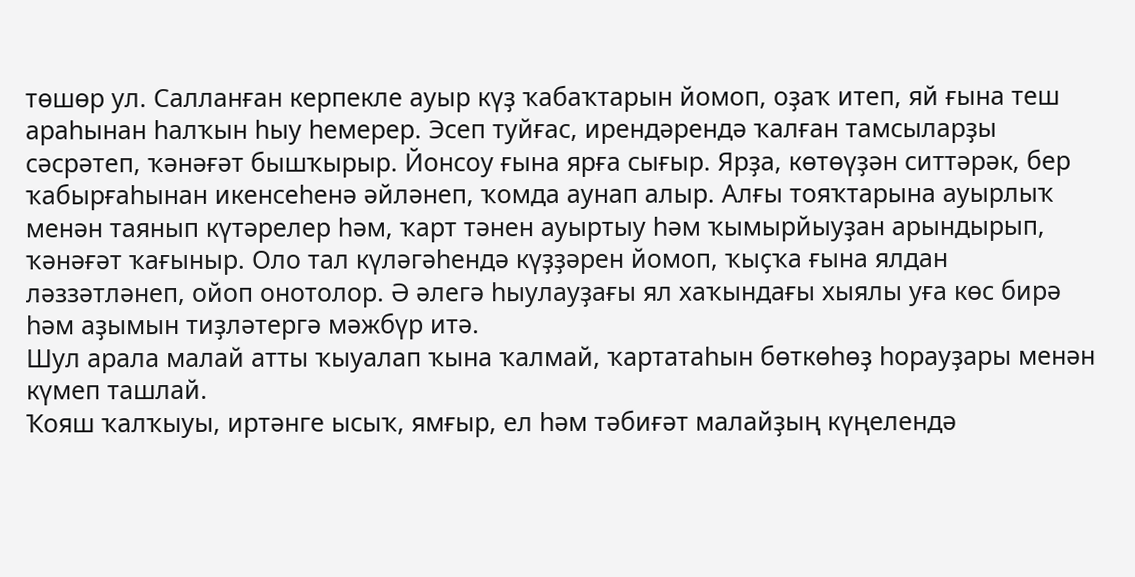төшөр ул. Салланған керпекле ауыр күҙ ҡабаҡтарын йомоп, оҙаҡ итеп, яй ғына теш араһынан һалҡын һыу һемерер. Эсеп туйғас, ирендәрендә ҡалған тамсыларҙы сәсрәтеп, ҡәнәғәт бышҡырыр. Йонсоу ғына ярға сығыр. Ярҙа, көтөүҙән ситтәрәк, бер ҡабырғаһынан икенсеһенә әйләнеп, ҡомда аунап алыр. Алғы тояҡтарына ауырлыҡ менән таянып күтәрелер һәм, ҡарт тәнен ауыртыу һәм ҡымырйыуҙан арындырып, ҡәнәғәт ҡағыныр. Оло тал күләгәһендә күҙҙәрен йомоп, ҡыҫҡа ғына ялдан ләззәтләнеп, ойоп онотолор. Ә әлегә һыулауҙағы ял хаҡындағы хыялы уға көс бирә һәм аҙымын тиҙләтергә мәжбүр итә.
Шул арала малай атты ҡыуалап ҡына ҡалмай, ҡартатаһын бөткөһөҙ һорауҙары менән күмеп ташлай.
Ҡояш ҡалҡыуы, иртәнге ысыҡ, ямғыр, ел һәм тәбиғәт малайҙың күңелендә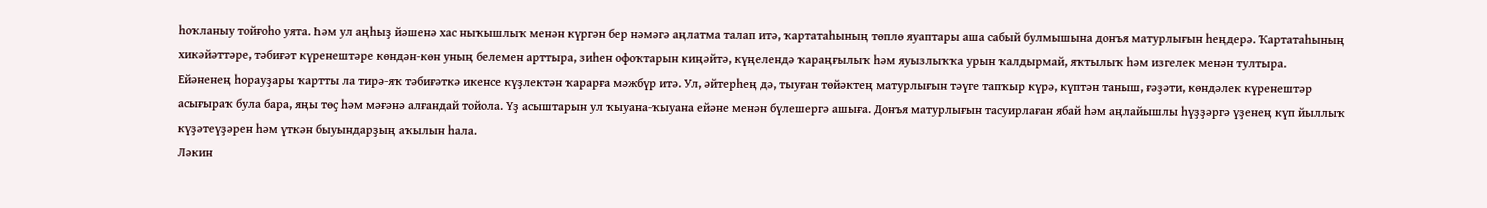һоҡланыу тойғоһо уята. Һәм ул аңһыҙ йәшенә хас ныҡышлыҡ менән күргән бер нәмәгә аңлатма талап итә, ҡартатаһының төплө яуаптары аша сабый булмышына донъя матурлығын һеңдерә. Ҡартатаһының хикәйәттәре, тәбиғәт күренештәре көндән-көн уның белемен арттыра, зиһен офоҡтарын киңәйтә, күңелендә ҡараңғылыҡ һәм яуызлыҡҡа урын ҡалдырмай, яҡтылыҡ һәм изгелек менән тултыра.
Ейәненең һорауҙары ҡартты ла тирә-яҡ тәбиғәткә икенсе күҙлектән ҡарарға мәжбүр итә. Ул, әйтерһең дә, тыуған төйәктең матурлығын тәүге тапҡыр күрә, күптән таныш, ғәҙәти, көндәлек күренештәр асығыраҡ була бара, яңы төҫ һәм мәғәнә алғандай тойола. Үҙ асыштарын ул ҡыуана-ҡыуана ейәне менән бүлешергә ашыға. Донъя матурлығын тасуирлаған ябай һәм аңлайышлы һүҙҙәргә үҙенең күп йыллыҡ күҙәтеүҙәрен һәм үткән быуындарҙың аҡылын һала.
Ләкин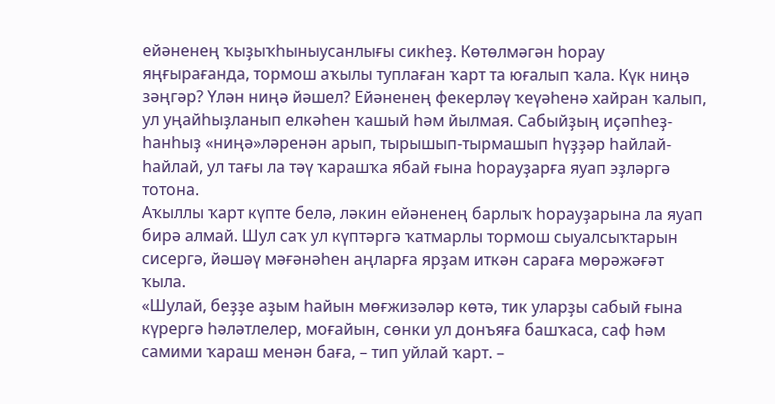ейәненең ҡыҙыҡһыныусанлығы сикһеҙ. Көтөлмәгән һорау яңғырағанда, тормош аҡылы туплаған ҡарт та юғалып ҡала. Күк ниңә зәңгәр? Үлән ниңә йәшел? Ейәненең фекерләү ҡеүәһенә хайран ҡалып, ул уңайһыҙланып елкәһен ҡашый һәм йылмая. Сабыйҙың иҫәпһеҙ-һанһыҙ «ниңә»ләренән арып, тырышып-тырмашып һүҙҙәр һайлай-һайлай, ул тағы ла тәү ҡарашҡа ябай ғына һорауҙарға яуап эҙләргә тотона.
Аҡыллы ҡарт күпте белә, ләкин ейәненең барлыҡ һорауҙарына ла яуап бирә алмай. Шул саҡ ул күптәргә ҡатмарлы тормош сыуалсыҡтарын сисергә, йәшәү мәғәнәһен аңларға ярҙам иткән сараға мөрәжәғәт ҡыла.
«Шулай, беҙҙе аҙым һайын мөғжизәләр көтә, тик уларҙы сабый ғына күрергә һәләтлелер, моғайын, сөнки ул донъяға башҡаса, саф һәм самими ҡараш менән баға, – тип уйлай ҡарт. –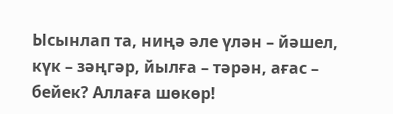Ысынлап та, ниңә әле үлән – йәшел, күк – зәңгәр, йылға – тәрән, ағас – бейек? Аллаға шөкөр!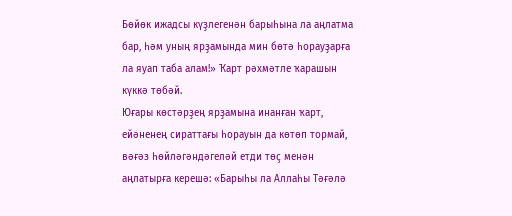Бөйөк ижадсы күҙлегенән барыһына ла аңлатма бар, һәм уның ярҙамында мин бөтә һорауҙарға ла яуап таба алам!» Ҡарт рәхмәтле ҡарашын күккә төбәй.
Юғары көстәрҙең ярҙамына инанған ҡарт, ейәненең сираттағы һорауын да көтөп тормай, вәғәз һөйләгәндәгеләй етди төҫ менән аңлатырға керешә: «Барыһы ла Аллаһы Тәғәлә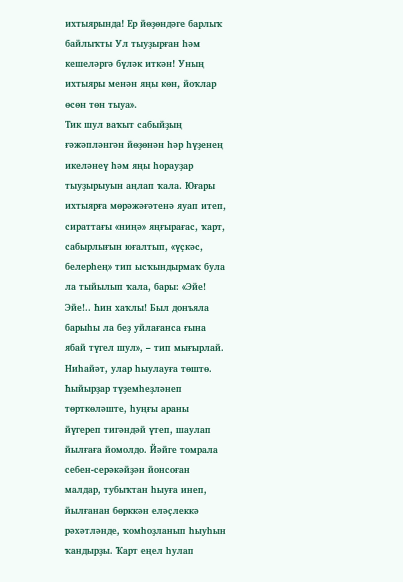ихтыярында! Ер йөҙөндәге барлыҡ байлыҡты Ул тыуҙырған һәм кешеләргә бүләк иткән! Уның ихтыяры менән яңы көн, йоҡлар өсөн төн тыуа».
Тик шул ваҡыт сабыйҙың ғәжәпләнгән йөҙөнән һәр һүҙенең икеләнеү һәм яңы һорауҙар тыуҙырыуын аңлап ҡала. Юғары ихтыярға мөрәжәғәтенә яуап итеп, сираттағы «ниңә» яңғырағас, ҡарт, сабырлығын юғалтып, «үҫкәс, белерһең» тип ысҡындырмаҡ була ла тыйылып ҡала, бары: «Эйе! Эйе!.. Һин хаҡлы! Был донъяла барыһы ла беҙ уйлағанса ғына ябай түгел шул», – тип мығырлай.
Ниһайәт, улар һыулауға төштө. Һыйырҙар түҙемһеҙләнеп төрткөләште, һуңғы араны йүгереп тигәндәй үтеп, шаулап йылғаға йомолдо. Йәйге томрала себен-серәкәйҙән йонсоған малдар, тубыҡтан һыуға инеп, йылғанан бөрккән еләҫлеккә рәхәтләнде, ҡомһоҙланып һыуһын ҡандырҙы. Ҡарт еңел һулап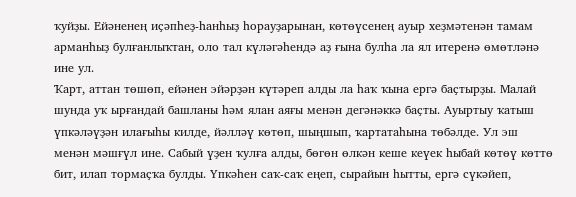ҡуйҙы. Ейәненең иҫәпһеҙ-һанһыҙ һорауҙарынан, көтөүсенең ауыр хеҙмәтенән тамам арманһыҙ булғанлыҡтан, оло тал күләгәһендә аҙ ғына булһа ла ял итеренә өмөтләнә ине ул.
Ҡарт, аттан төшөп, ейәнен эйәрҙән күтәреп алды ла һаҡ ҡына ергә баҫтырҙы. Малай шунда уҡ ырғандай башланы һәм ялан аяғы менән дегәнәккә баҫты. Ауыртыу ҡатыш үпкәләүҙән илағыһы килде, йәлләү көтөп, шыңшып, ҡартатаһына төбәлде. Ул эш менән мәшғүл ине. Сабый үҙен ҡулға алды, бөгөн өлкән кеше кеүек һыбай көтөү көттө бит, илап тормаҫҡа булды. Үпкәһен саҡ-саҡ еңеп, сырайын һытты, ергә сүкәйеп,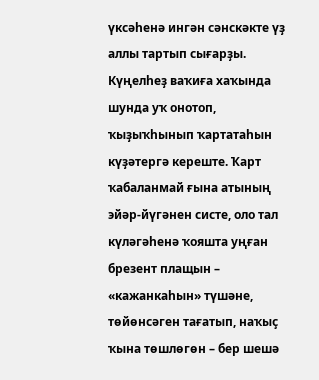үксәһенә ингән сәнскәкте үҙ аллы тартып сығарҙы. Күңелһеҙ ваҡиға хаҡында шунда уҡ онотоп, ҡыҙыҡһынып ҡартатаһын күҙәтергә кереште. Ҡарт ҡабаланмай ғына атының эйәр-йүгәнен систе, оло тал күләгәһенә ҡояшта уңған брезент плащын – «кажанкаһын» түшәне, төйөнсәген тағатып, наҡыҫ ҡына төшлөгөн – бер шешә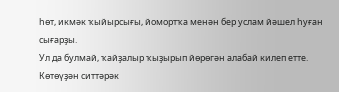һөт, икмәк ҡыйырсығы, йомортҡа менән бер услам йәшел һуған сығарҙы.
Ул да булмай, ҡайҙалыр ҡыҙырып йөрөгән алабай килеп етте. Көтөүҙән ситтәрәк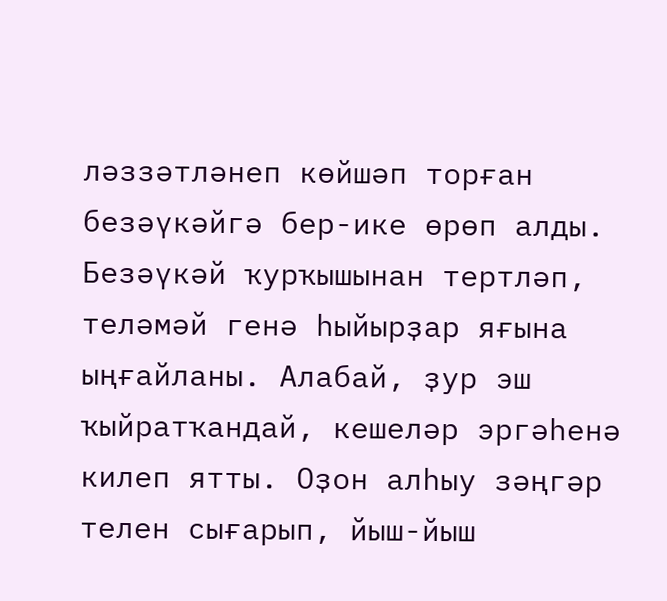ләззәтләнеп көйшәп торған безәүкәйгә бер-ике өрөп алды. Безәүкәй ҡурҡышынан тертләп, теләмәй генә һыйырҙар яғына ыңғайланы. Алабай, ҙур эш ҡыйратҡандай, кешеләр эргәһенә килеп ятты. Оҙон алһыу зәңгәр телен сығарып, йыш-йыш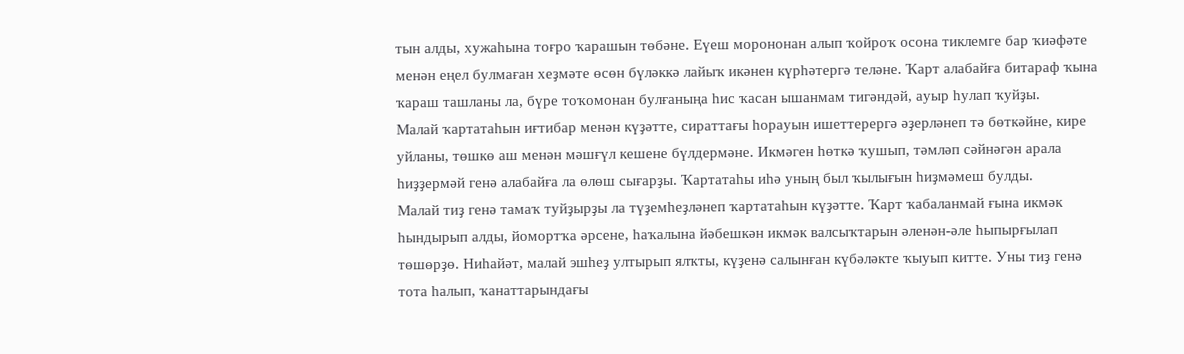тын алды, хужаһына тоғро ҡарашын төбәне. Еүеш морононан алып ҡойроҡ осона тиклемге бар ҡиәфәте менән еңел булмаған хеҙмәте өсөн бүләккә лайыҡ икәнен күрһәтергә теләне. Ҡарт алабайға битараф ҡына ҡараш ташланы ла, бүре тоҡомонан булғаныңа һис ҡасан ышанмам тигәндәй, ауыр һулап ҡуйҙы.
Малай ҡартатаһын иғтибар менән күҙәтте, сираттағы һорауын ишеттерергә әҙерләнеп тә бөткәйне, кире уйланы, төшкө аш менән мәшғүл кешене бүлдермәне. Икмәген һөткә ҡушып, тәмләп сәйнәгән арала һиҙҙермәй генә алабайға ла өлөш сығарҙы. Ҡартатаһы иһә уның был ҡылығын һиҙмәмеш булды.
Малай тиҙ генә тамаҡ туйҙырҙы ла түҙемһеҙләнеп ҡартатаһын күҙәтте. Ҡарт ҡабаланмай ғына икмәк һындырып алды, йомортҡа әрсене, һаҡалына йәбешкән икмәк валсыҡтарын әленән-әле һыпырғылап төшөрҙө. Ниһайәт, малай эшһеҙ ултырып ялҡты, күҙенә салынған күбәләкте ҡыуып китте. Уны тиҙ генә тота һалып, ҡанаттарындағы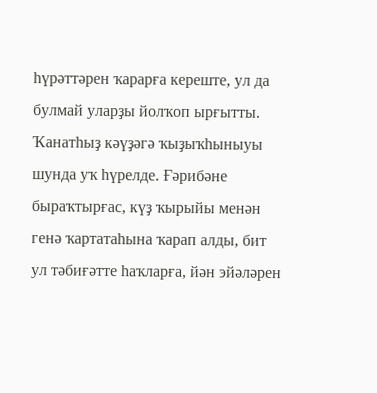һүрәттәрен ҡарарға кереште, ул да булмай уларҙы йолҡоп ырғытты. Ҡанатһыҙ кәүҙәгә ҡыҙыҡһыныуы шунда уҡ һүрелде. Ғәрибәне быраҡтырғас, күҙ ҡырыйы менән генә ҡартатаһына ҡарап алды, бит ул тәбиғәтте һаҡларға, йән эйәләрен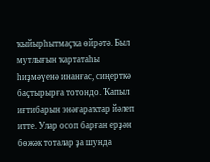ҡыйырһытмаҫҡа өйрәтә. Был мутлығын ҡартатаһы һиҙмәүенә инанғас, сиңерткә баҫтырырға тотондо. Ҡапыл иғтибарын энәғараҡтар йәлеп итте. Улар осоп барған ерҙән бөжәк тоталар ҙа шунда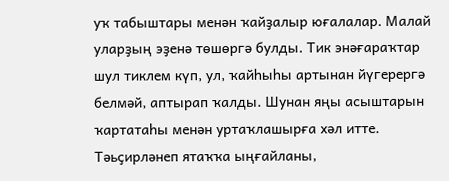уҡ табыштары менән ҡайҙалыр юғалалар. Малай уларҙың эҙенә төшөргә булды. Тик энәғараҡтар шул тиклем күп, ул, ҡайһыһы артынан йүгерергә белмәй, аптырап ҡалды. Шунан яңы асыштарын ҡартатаһы менән уртаҡлашырға хәл итте.
Тәьҫирләнеп ятаҡҡа ыңғайланы,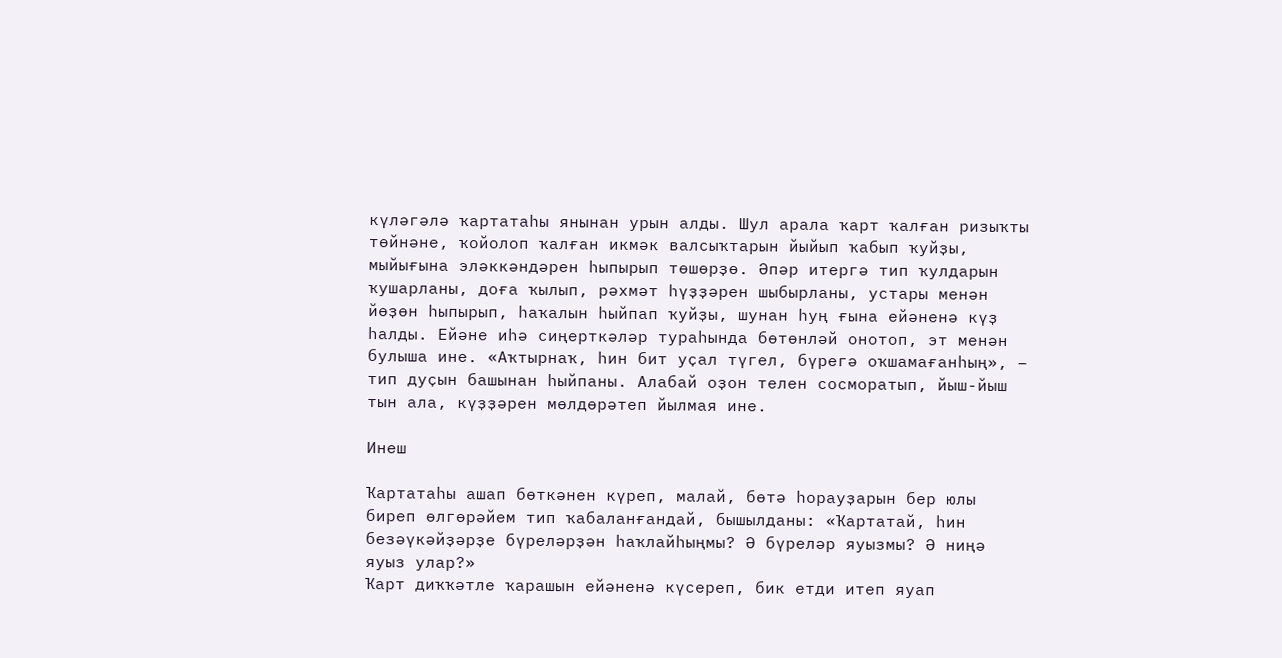күләгәлә ҡартатаһы янынан урын алды. Шул арала ҡарт ҡалған ризыҡты төйнәне, ҡойолоп ҡалған икмәк валсыҡтарын йыйып ҡабып ҡуйҙы, мыйығына эләккәндәрен һыпырып төшөрҙө. Әпәр итергә тип ҡулдарын ҡушарланы, доға ҡылып, рәхмәт һүҙҙәрен шыбырланы, устары менән йөҙөн һыпырып, һаҡалын һыйпап ҡуйҙы, шунан һуң ғына ейәненә күҙ һалды. Ейәне иһә сиңерткәләр тураһында бөтөнләй онотоп, эт менән булыша ине. «Аҡтырнаҡ, һин бит уҫал түгел, бүрегә оҡшамағанһың», – тип дуҫын башынан һыйпаны. Алабай оҙон телен сосморатып, йыш-йыш тын ала, күҙҙәрен мөлдөрәтеп йылмая ине.

Инеш

Ҡартатаһы ашап бөткәнен күреп, малай, бөтә һорауҙарын бер юлы биреп өлгөрәйем тип ҡабаланғандай, бышылданы: «Ҡартатай, һин безәүкәйҙәрҙе бүреләрҙән һаҡлайһыңмы? Ә бүреләр яуызмы? Ә ниңә яуыз улар?»
Ҡарт диҡҡәтле ҡарашын ейәненә күсереп, бик етди итеп яуап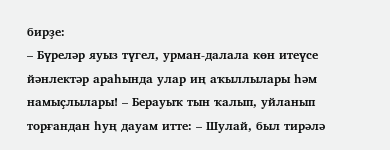бирҙе:
– Бүреләр яуыз түгел, урман-далала көн итеүсе йәнлектәр араһында улар иң аҡыллылары һәм намыҫлылары! – Берауыҡ тын ҡалып, уйланып торғандан һуң дауам итте: – Шулай, был тирәлә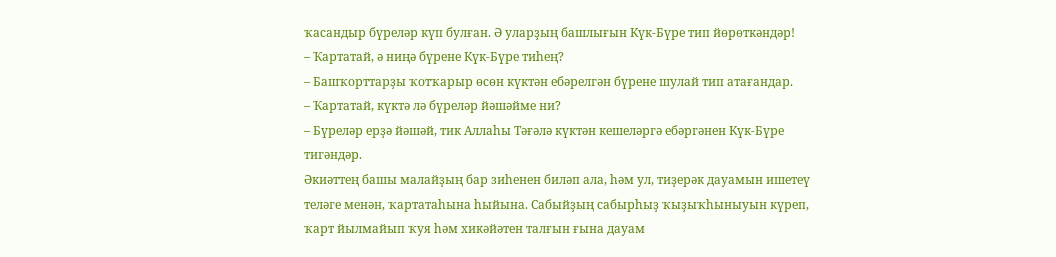ҡасандыр бүреләр күп булған. Ә уларҙың башлығын Күк-Бүре тип йөрөткәндәр!
– Ҡартатай, ә ниңә бүрене Күк-Бүре тиһең?
– Башҡорттарҙы ҡотҡарыр өсөн күктән ебәрелгән бүрене шулай тип атағандар.
– Ҡартатай, күктә лә бүреләр йәшәйме ни?
– Бүреләр ерҙә йәшәй, тик Аллаһы Тәғәлә күктән кешеләргә ебәргәнен Күк-Бүре тигәндәр.
Әкиәттең башы малайҙың бар зиһенен биләп ала, һәм ул, тиҙерәк дауамын ишетеү теләге менән, ҡартатаһына һыйына. Сабыйҙың сабырһыҙ ҡыҙыҡһыныуын күреп, ҡарт йылмайып ҡуя һәм хикәйәтен талғын ғына дауам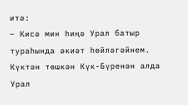итә:
– Кисә мин һиңә Урал батыр тураһында әкиәт һөйләгәйнем. Күктән төшкән Күк-Бүренән алда Урал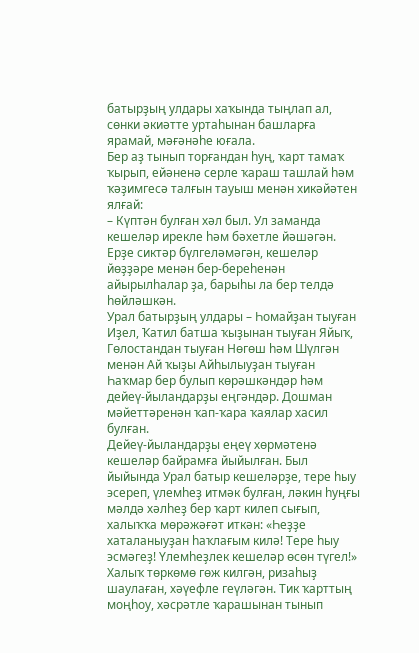батырҙың улдары хаҡында тыңлап ал, сөнки әкиәтте уртаһынан башларға ярамай, мәғәнәһе юғала.
Бер аҙ тынып торғандан һуң, ҡарт тамаҡ ҡырып, ейәненә серле ҡараш ташлай һәм ҡәҙимгесә талғын тауыш менән хикәйәтен ялғай:
– Күптән булған хәл был. Ул заманда кешеләр ирекле һәм бәхетле йәшәгән. Ерҙе сиктәр бүлгеләмәгән, кешеләр йөҙҙәре менән бер-береһенән айырылһалар ҙа, барыһы ла бер телдә һөйләшкән.
Урал батырҙың улдары – Һомайҙан тыуған Иҙел, Ҡатил батша ҡыҙынан тыуған Яйыҡ, Гөлостандан тыуған Нөгөш һәм Шүлгән менән Ай ҡыҙы Айһылыуҙан тыуған Һаҡмар бер булып көрәшкәндәр һәм дейеү-йыландарҙы еңгәндәр. Дошман мәйеттәренән ҡап-ҡара ҡаялар хасил булған.
Дейеү-йыландарҙы еңеү хөрмәтенә кешеләр байрамға йыйылған. Был йыйында Урал батыр кешеләрҙе, тере һыу эсереп, үлемһеҙ итмәк булған, ләкин һуңғы мәлдә хәлһеҙ бер ҡарт килеп сығып, халыҡҡа мөрәжәғәт иткән: «Һеҙҙе хаталаныуҙан һаҡлағым килә! Тере һыу эсмәгеҙ! Үлемһеҙлек кешеләр өсөн түгел!»
Халыҡ төркөмө гөж килгән, ризаһыҙ шаулаған, хәүефле геүләгән. Тик ҡарттың моңһоу, хәсрәтле ҡарашынан тынып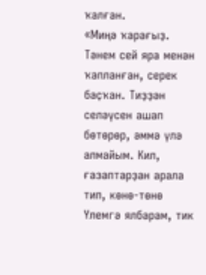ҡалған.
«Миңә ҡарағыҙ. Тәнем сей яра менән ҡапланған, серек баҫҡан. Тиҙҙән селәүсен ашап бөтөрөр, әммә үлә алмайым. Кил, ғазаптарҙан арала тип, көнө-төнө Үлемгә ялбарам, тик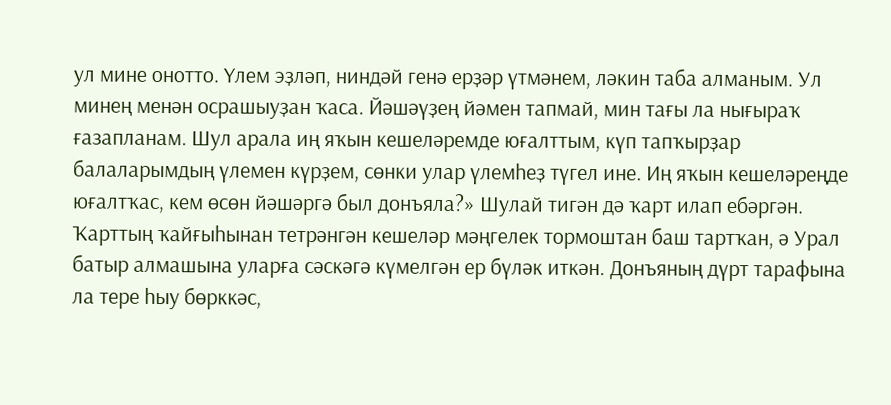ул мине онотто. Үлем эҙләп, ниндәй генә ерҙәр үтмәнем, ләкин таба алманым. Ул минең менән осрашыуҙан ҡаса. Йәшәүҙең йәмен тапмай, мин тағы ла нығыраҡ ғазапланам. Шул арала иң яҡын кешеләремде юғалттым, күп тапҡырҙар балаларымдың үлемен күрҙем, сөнки улар үлемһеҙ түгел ине. Иң яҡын кешеләреңде юғалтҡас, кем өсөн йәшәргә был донъяла?» Шулай тигән дә ҡарт илап ебәргән.
Ҡарттың ҡайғыһынан тетрәнгән кешеләр мәңгелек тормоштан баш тартҡан, ә Урал батыр алмашына уларға сәскәгә күмелгән ер бүләк иткән. Донъяның дүрт тарафына ла тере һыу бөрккәс,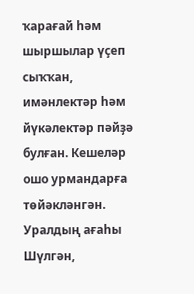ҡарағай һәм шыршылар үҫеп сыҡҡан, имәнлектәр һәм йүкәлектәр пәйҙә булған. Кешеләр ошо урмандарға төйәкләнгән.
Уралдың ағаһы Шүлгән,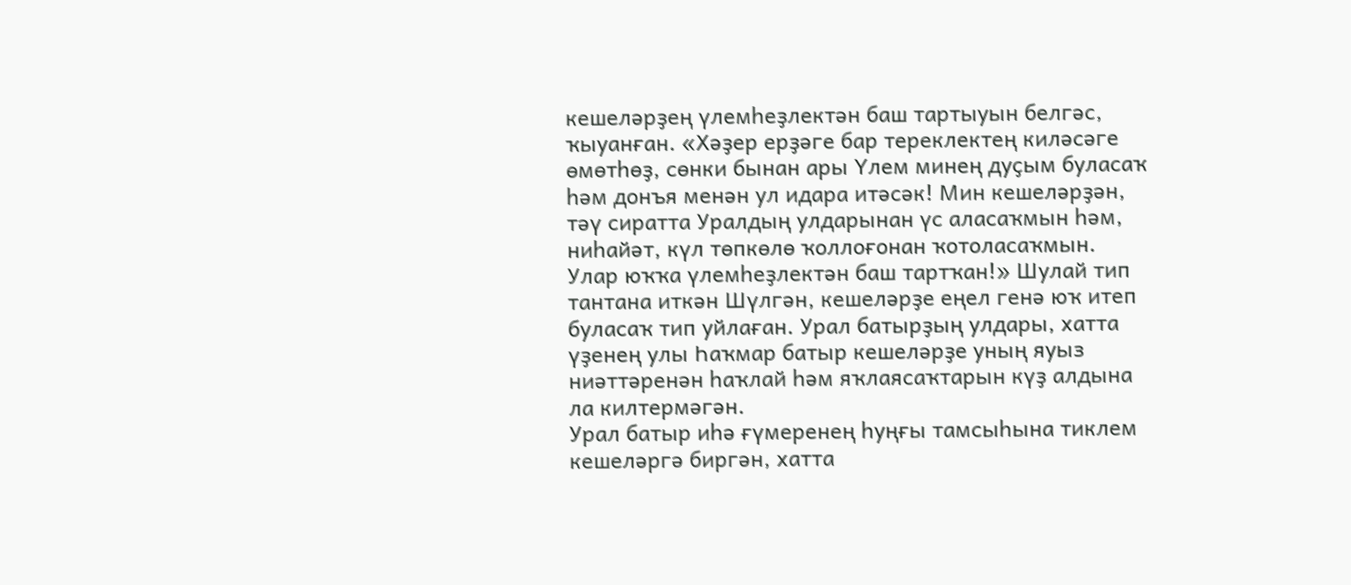кешеләрҙең үлемһеҙлектән баш тартыуын белгәс, ҡыуанған. «Хәҙер ерҙәге бар тереклектең киләсәге өмөтһөҙ, сөнки бынан ары Үлем минең дуҫым буласаҡ һәм донъя менән ул идара итәсәк! Мин кешеләрҙән, тәү сиратта Уралдың улдарынан үс аласаҡмын һәм, ниһайәт, күл төпкөлө ҡоллоғонан ҡотоласаҡмын. Улар юҡҡа үлемһеҙлектән баш тартҡан!» Шулай тип тантана иткән Шүлгән, кешеләрҙе еңел генә юҡ итеп буласаҡ тип уйлаған. Урал батырҙың улдары, хатта үҙенең улы Һаҡмар батыр кешеләрҙе уның яуыз ниәттәренән һаҡлай һәм яҡлаясаҡтарын күҙ алдына ла килтермәгән.
Урал батыр иһә ғүмеренең һуңғы тамсыһына тиклем кешеләргә биргән, хатта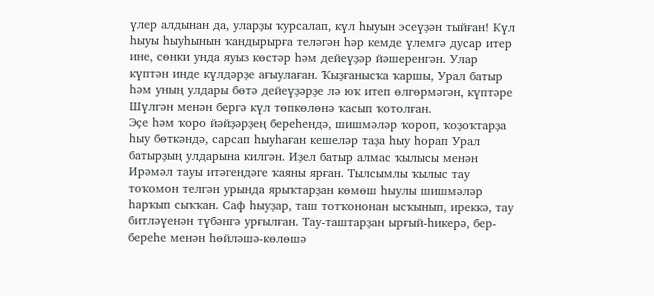үлер алдынан да, уларҙы ҡурсалап, күл һыуын эсеүҙән тыйған! Күл һыуы һыуһынын ҡандырырға теләгән һәр кемде үлемгә дусар итер ине, сөнки унда яуыз көстәр һәм дейеүҙәр йәшеренгән. Улар күптән инде күлдәрҙе ағыулаған. Ҡыҙғанысҡа ҡаршы, Урал батыр һәм уның улдары бөтә дейеүҙәрҙе лә юҡ итеп өлгөрмәгән, күптәре Шүлгән менән бергә күл төпкөлөнә ҡасып ҡотолған.
Эҫе һәм ҡоро йәйҙәрҙең береһендә, шишмәләр ҡороп, ҡоҙоҡтарҙа һыу бөткәндә, сарсап һыуһаған кешеләр таҙа һыу һорап Урал батырҙың улдарына килгән. Иҙел батыр алмас ҡылысы менән Ирәмәл тауы итәгендәге ҡаяны ярған. Тылсымлы ҡылыс тау тоҡомон телгән урында ярыҡтарҙан көмөш һыулы шишмәләр һарҡып сыҡҡан. Саф һыуҙар, таш тотҡононан ысҡынып, иреккә, тау битләүенән түбәнгә урғылған. Тау-таштарҙан ырғый-һикерә, бер-береһе менән һөйләшә-көлөшә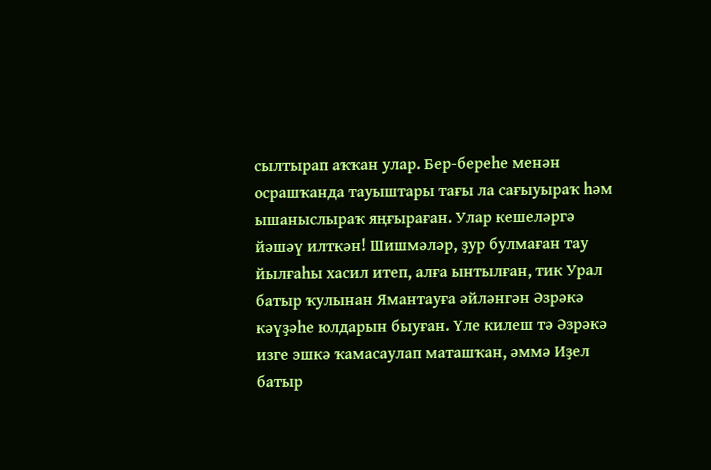сылтырап аҡҡан улар. Бер-береһе менән осрашҡанда тауыштары тағы ла сағыуыраҡ һәм ышаныслыраҡ яңғыраған. Улар кешеләргә йәшәү илткән! Шишмәләр, ҙур булмаған тау йылғаһы хасил итеп, алға ынтылған, тик Урал батыр ҡулынан Ямантауға әйләнгән Әзрәкә кәүҙәһе юлдарын быуған. Үле килеш тә Әзрәкә изге эшкә ҡамасаулап маташҡан, әммә Иҙел батыр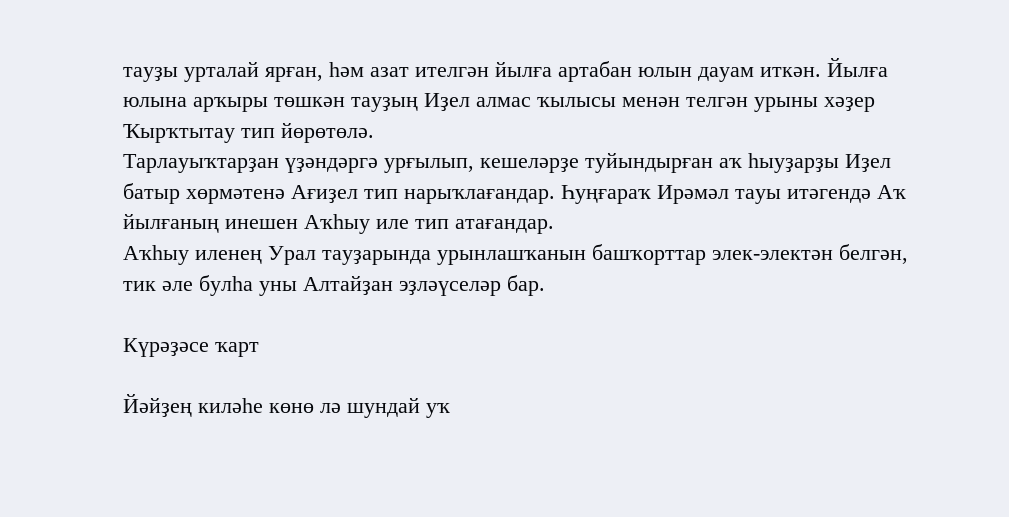тауҙы урталай ярған, һәм азат ителгән йылға артабан юлын дауам иткән. Йылға юлына арҡыры төшкән тауҙың Иҙел алмас ҡылысы менән телгән урыны хәҙер Ҡырҡтытау тип йөрөтөлә.
Тарлауыҡтарҙан үҙәндәргә урғылып, кешеләрҙе туйындырған аҡ һыуҙарҙы Иҙел батыр хөрмәтенә Ағиҙел тип нарыҡлағандар. Һуңғараҡ Ирәмәл тауы итәгендә Аҡ йылғаның инешен Аҡһыу иле тип атағандар.
Аҡһыу иленең Урал тауҙарында урынлашҡанын башҡорттар элек-электән белгән, тик әле булһа уны Алтайҙан эҙләүселәр бар.

Күрәҙәсе ҡарт

Йәйҙең киләһе көнө лә шундай уҡ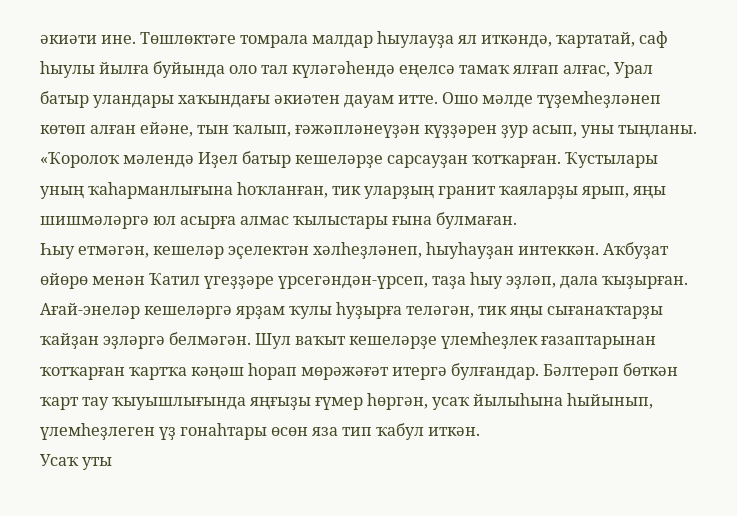әкиәти ине. Төшлөктәге томрала малдар һыулауҙа ял иткәндә, ҡартатай, саф һыулы йылға буйында оло тал күләгәһендә еңелсә тамаҡ ялғап алғас, Урал батыр уландары хаҡындағы әкиәтен дауам итте. Ошо мәлде түҙемһеҙләнеп көтөп алған ейәне, тын ҡалып, ғәжәпләнеүҙән күҙҙәрен ҙур асып, уны тыңланы.
«Ҡоролоҡ мәлендә Иҙел батыр кешеләрҙе сарсауҙан ҡотҡарған. Ҡустылары уның ҡаһарманлығына һоҡланған, тик уларҙың гранит ҡаяларҙы ярып, яңы шишмәләргә юл асырға алмас ҡылыстары ғына булмаған.
Һыу етмәгән, кешеләр эҫелектән хәлһеҙләнеп, һыуһауҙан интеккән. Аҡбуҙат өйөрө менән Ҡатил үгеҙҙәре үрсегәндән-үрсеп, таҙа һыу эҙләп, дала ҡыҙырған. Ағай-энеләр кешеләргә ярҙам ҡулы һуҙырға теләгән, тик яңы сығанаҡтарҙы ҡайҙан эҙләргә белмәгән. Шул ваҡыт кешеләрҙе үлемһеҙлек ғазаптарынан ҡотҡарған ҡартҡа кәңәш һорап мөрәжәғәт итергә булғандар. Бәлтерәп бөткән ҡарт тау ҡыуышлығында яңғыҙы ғүмер һөргән, усаҡ йылыһына һыйынып, үлемһеҙлеген үҙ гонаһтары өсөн яза тип ҡабул иткән.
Усаҡ уты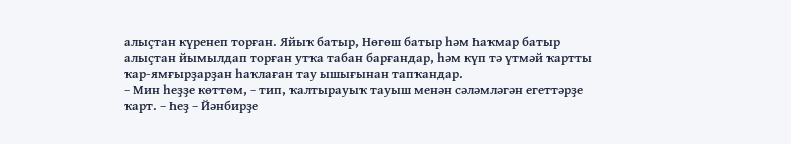алыҫтан күренеп торған. Яйыҡ батыр, Нөгөш батыр һәм Һаҡмар батыр алыҫтан йымылдап торған утҡа табан барғандар, һәм күп тә үтмәй ҡартты ҡар-ямғырҙарҙан һаҡлаған тау ышығынан тапҡандар.
– Мин һеҙҙе көттөм, – тип, ҡалтырауыҡ тауыш менән сәләмләгән егеттәрҙе ҡарт. – Һеҙ – Йәнбирҙе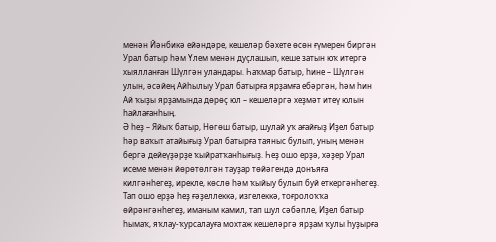менән Йәнбикә ейәндәре, кешеләр бәхете өсөн ғүмерен биргән Урал батыр һәм Үлем менән дуҫлашып, кеше затын юҡ итергә хыялланған Шүлгән уландары. Һаҡмар батыр, һине – Шүлгән улын, әсәйең Айһылыу Урал батырға ярҙамға ебәргән, һәм һин Ай ҡыҙы ярҙамында дөрөҫ юл – кешеләргә хеҙмәт итеү юлын һайлағанһың.
Ә һеҙ – Яйыҡ батыр, Нөгөш батыр, шулай уҡ ағайғыҙ Иҙел батыр һәр ваҡыт атайығыҙ Урал батырға таяныс булып, уның менән бергә дейеүҙәрҙе ҡыйратҡанһығыҙ. Һеҙ ошо ерҙә, хәҙер Урал исеме менән йөрөтөлгән тауҙар төйәгендә донъяға килгәнһегеҙ, ирекле, көслө һәм ҡыйыу булып буй еткергәнһегеҙ. Тап ошо ерҙә һеҙ ғәҙеллеккә, изгелеккә, тоғролоҡҡа өйрәнгәнһегеҙ, иманым камил, тап шул сәбәпле, Иҙел батыр һымаҡ, яҡлау-ҡурсалауға мохтаж кешеләргә ярҙам ҡулы һуҙырға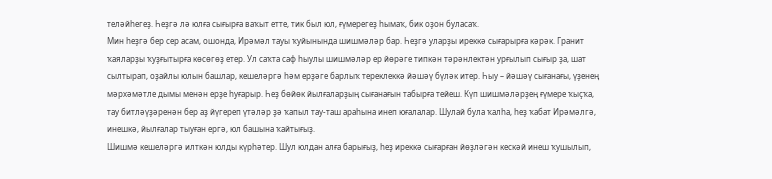теләйһегеҙ. Һеҙгә лә юлға сығырға ваҡыт етте, тик был юл, ғүмерегеҙ һымаҡ, бик оҙон буласаҡ.
Мин һеҙгә бер сер асам, ошонда, Ирәмәл тауы ҡуйынында шишмәләр бар. Һеҙгә уларҙы иреккә сығарырға кәрәк. Гранит ҡаяларҙы ҡуҙғытырға көсөгөҙ етер. Ул саҡта саф һыулы шишмәләр ер йөрәге типкән тәрәнлектән урғылып сығыр ҙа, шат сылтырап, оҙайлы юлын башлар, кешеләргә һәм ерҙәге барлыҡ тереклеккә йәшәү бүләк итер. Һыу – йәшәү сығанағы, үҙенең мәрхәмәтле дымы менән ерҙе һуғарыр. Һеҙ бөйөк йылғаларҙың сығанағын табырға тейеш. Күп шишмәләрҙең ғүмере ҡыҫҡа, тау битләүҙәренән бер аҙ йүгереп үтәләр ҙә ҡапыл тау-таш араһына инеп юғалалар. Шулай була ҡалһа, һеҙ ҡабат Ирәмәлгә, инешкә, йылғалар тыуған ергә, юл башына ҡайтығыҙ.
Шишмә кешеләргә илткән юлды күрһәтер. Шул юлдан алға барығыҙ, һеҙ иреккә сығарған йөҙләгән кескәй инеш ҡушылып,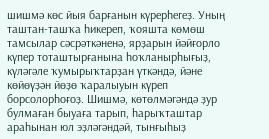шишмә көс йыя барғанын күрерһегеҙ. Уның таштан-ташҡа һикереп, ҡояшта көмөш тамсылар сәсрәткәненә, ярҙарын йәйғорло күпер тоташтырғанына һоҡланырһығыҙ, күләгәле ҡумырыҡтарҙан үткәндә, йәне көйөүҙән йөҙө ҡаралыуын күреп борсолорһоғоҙ. Шишмә, көтөлмәгәндә ҙур булмаған быуаға тарып, һарыҡташтар араһынан юл эҙләгәндәй, тынғыһыҙ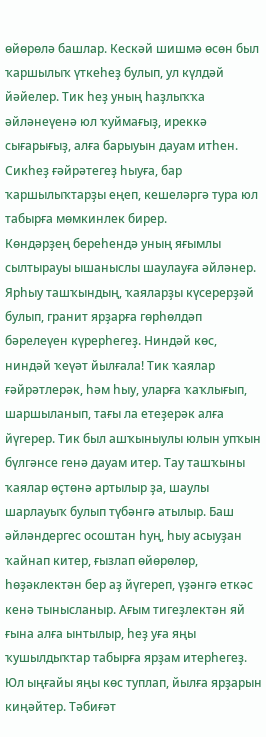өйөрөлә башлар. Кескәй шишмә өсөн был ҡаршылыҡ үткеһеҙ булып, ул күлдәй йәйелер. Тик һеҙ уның һаҙлыҡҡа әйләнеүенә юл ҡуймағыҙ, иреккә сығарығыҙ, алға барыуын дауам итһен. Сикһеҙ ғәйрәтегеҙ һыуға, бар ҡаршылыҡтарҙы еңеп, кешеләргә тура юл табырға мөмкинлек бирер.
Көндәрҙең береһендә уның яғымлы сылтырауы ышаныслы шаулауға әйләнер. Ярһыу ташҡындың, ҡаяларҙы күсерерҙәй булып, гранит ярҙарға гөрһөлдәп бәрелеүен күрерһегеҙ. Ниндәй көс, ниндәй ҡеүәт йылғала! Тик ҡаялар ғәйрәтлерәк, һәм һыу, уларға ҡаҡлығып, шаршыланып, тағы ла етеҙерәк алға йүгерер. Тик был ашҡыныулы юлын упҡын бүлгәнсе генә дауам итер. Тау ташҡыны ҡаялар өҫтөнә артылыр ҙа, шаулы шарлауыҡ булып түбәнгә атылыр. Баш әйләндергес осоштан һуң, һыу асыуҙан ҡайнап китер, ғызлап өйөрөлөр, һөҙәклектән бер аҙ йүгереп, үҙәнгә еткәс кенә тынысланыр. Ағым тигеҙлектән яй ғына алға ынтылыр, һеҙ уға яңы ҡушылдыҡтар табырға ярҙам итерһегеҙ. Юл ыңғайы яңы көс туплап, йылға ярҙарын киңәйтер. Тәбиғәт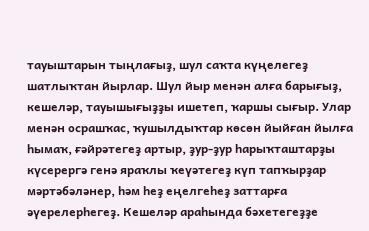тауыштарын тыңлағыҙ, шул саҡта күңелегеҙ шатлыҡтан йырлар. Шул йыр менән алға барығыҙ, кешеләр, тауышығыҙҙы ишетеп, ҡаршы сығыр. Улар менән осрашҡас, ҡушылдыҡтар көсөн йыйған йылға һымаҡ, ғәйрәтегеҙ артыр, ҙур-ҙур һарыҡташтарҙы күсерергә генә яраҡлы ҡеүәтегеҙ күп тапҡырҙар мәртәбәләнер, һәм һеҙ еңелгеһеҙ заттарға әүерелерһегеҙ. Кешеләр араһында бәхетегеҙҙе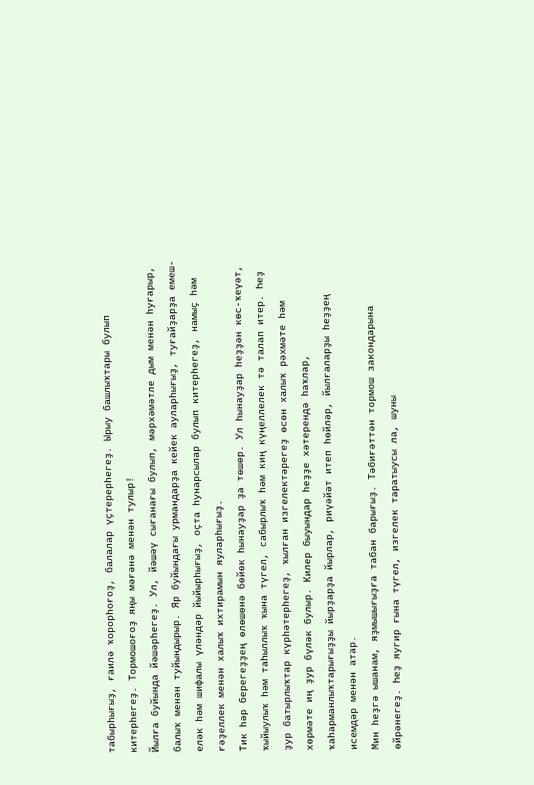табырһығыҙ, ғаилә ҡорорһоғоҙ, балалар үҫтерерһегеҙ. Ырыу башлыҡтары булып китерһегеҙ. Тормошоғоҙ яңы мәғәнә менән тулыр!
Йылға буйында йәшәрһегеҙ. Ул, йәшәү сығанағы булып, мәрхәмәтле дым менән һуғарыр, балыҡ менән туйындырыр. Яр буйындағы урмандарҙа кейек ауларһығыҙ, туғайҙарҙа емеш-еләк һәм шифалы үләндәр йыйырһығыҙ, оҫта һунарсылар булып китерһегеҙ, намыҫ һәм ғәҙеллек менән халыҡ ихтирамын яуларһығыҙ.
Тик һәр берегеҙҙең өлөшөнә бөйөк һынауҙар ҙа төшөр. Ул һынауҙар һеҙҙән көс-ҡеүәт, ҡыйыулыҡ һәм таһыллыҡ ҡына түгел, сабырлыҡ һәм киң күңеллелек тә талап итер. Һеҙ ҙур батырлыҡтар күрһәтерһегеҙ, ҡылған изгелектәрегеҙ өсөн халыҡ рәхмәте һәм хөрмәте иң ҙур бүләк булыр. Килер быуындар һеҙҙе хәтерендә һаҡлар, ҡаһарманлыҡтарығыҙҙы йырҙарҙа йырлар, риүәйәт итеп һөйләр, йылғаларҙы һеҙҙең исемдәр менән атар.
Мин һеҙгә ышанам, яҙмышығыҙға табан барығыҙ. Тәбиғәттән тормош закондарына өйрәнегеҙ. Һеҙ яугир ғына түгел, изгелек таратыусы ла, шуны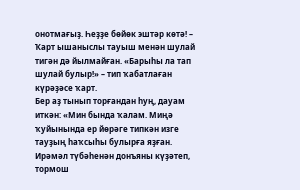онотмағыҙ. Һеҙҙе бөйөк эштәр көтә! – Ҡарт ышаныслы тауыш менән шулай тигән дә йылмайған. «Барыһы ла тап шулай булыр!» – тип ҡабатлаған күрәҙәсе ҡарт.
Бер аҙ тынып торғандан һуң, дауам иткән: «Мин бында ҡалам. Миңә ҡуйынында ер йөрәге типкән изге тауҙың һаҡсыһы булырға яҙған. Ирәмәл түбәһенән донъяны күҙәтеп, тормош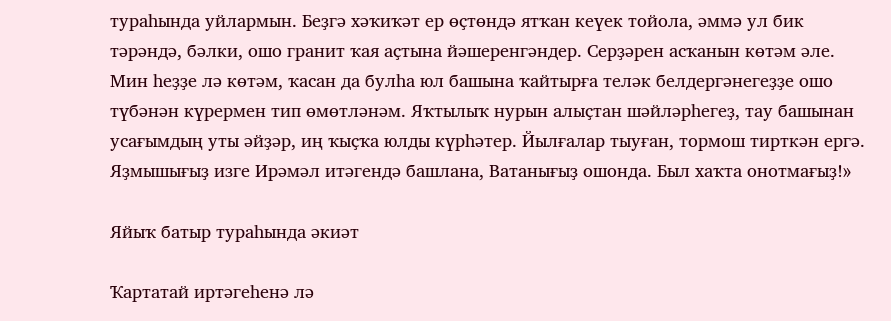тураһында уйлармын. Беҙгә хәҡиҡәт ер өҫтөндә ятҡан кеүек тойола, әммә ул бик тәрәндә, бәлки, ошо гранит ҡая аҫтына йәшеренгәндер. Серҙәрен асҡанын көтәм әле.
Мин һеҙҙе лә көтәм, ҡасан да булһа юл башына ҡайтырға теләк белдергәнегеҙҙе ошо түбәнән күрермен тип өмөтләнәм. Яҡтылыҡ нурын алыҫтан шәйләрһегеҙ, тау башынан усағымдың уты әйҙәр, иң ҡыҫҡа юлды күрһәтер. Йылғалар тыуған, тормош тирткән ергә. Яҙмышығыҙ изге Ирәмәл итәгендә башлана, Ватанығыҙ ошонда. Был хаҡта онотмағыҙ!»

Яйыҡ батыр тураһында әкиәт

Ҡартатай иртәгеһенә лә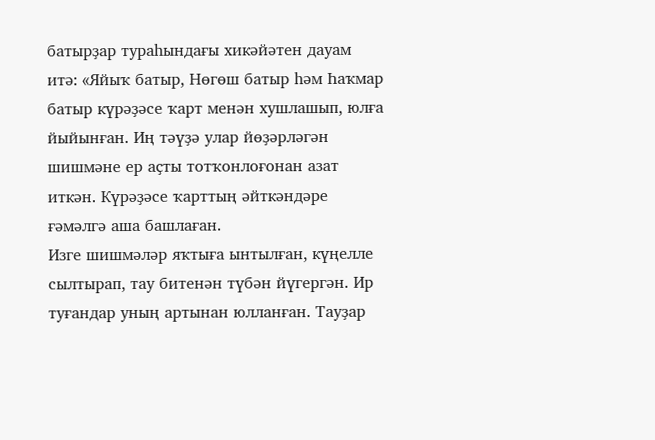батырҙар тураһындағы хикәйәтен дауам итә: «Яйыҡ батыр, Нөгөш батыр һәм Һаҡмар батыр күрәҙәсе ҡарт менән хушлашып, юлға йыйынған. Иң тәүҙә улар йөҙәрләгән шишмәне ер аҫты тотҡонлоғонан азат иткән. Күрәҙәсе ҡарттың әйткәндәре ғәмәлгә аша башлаған.
Изге шишмәләр яҡтыға ынтылған, күңелле сылтырап, тау битенән түбән йүгергән. Ир туғандар уның артынан юлланған. Тауҙар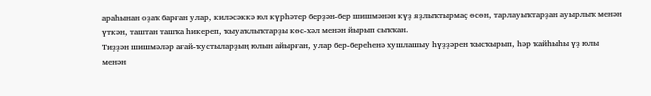араһынан оҙаҡ барған улар, киләсәккә юл күрһәтер берҙән-бер шишмәнән күҙ яҙлыҡтырмаҫ өсөн, тарлауыҡтарҙан ауырлыҡ менән үткән, таштан ташҡа һикереп, ҡыуаҡлыҡтарҙы көс-хәл менән йырып сыҡҡан.
Тиҙҙән шишмәләр ағай-ҡустыларҙың юлын айырған, улар бер-береһенә хушлашыу һүҙҙәрен ҡысҡырып, һәр ҡайһыһы үҙ юлы менән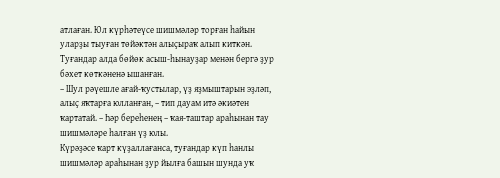атлаған. Юл күрһәтеүсе шишмәләр торған һайын уларҙы тыуған төйәктән алыҫыраҡ алып киткән. Туғандар алда бөйөк асыш-һынауҙар менән бергә ҙур бәхет көткәненә ышанған.
– Шул рәүешле ағай-ҡустылар, үҙ яҙмыштарын эҙләп, алыҫ яҡтарға юлланған, – тип дауам итә әкиәтен ҡартатай. – Һәр береһенең – ҡая-таштар араһынан тау шишмәләре һалған үҙ юлы.
Күрәҙәсе ҡарт күҙаллағанса, туғандар күп һанлы шишмәләр араһынан ҙур йылға башын шунда уҡ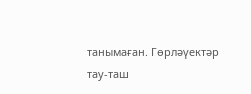танымаған. Гөрләүектәр тау-таш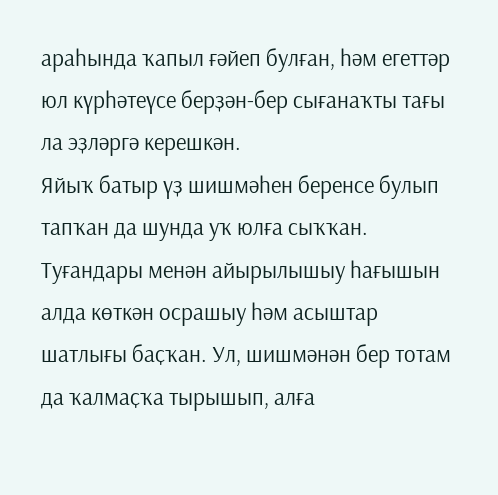араһында ҡапыл ғәйеп булған, һәм егеттәр юл күрһәтеүсе берҙән-бер сығанаҡты тағы ла эҙләргә керешкән.
Яйыҡ батыр үҙ шишмәһен беренсе булып тапҡан да шунда уҡ юлға сыҡҡан. Туғандары менән айырылышыу һағышын алда көткән осрашыу һәм асыштар шатлығы баҫҡан. Ул, шишмәнән бер тотам да ҡалмаҫҡа тырышып, алға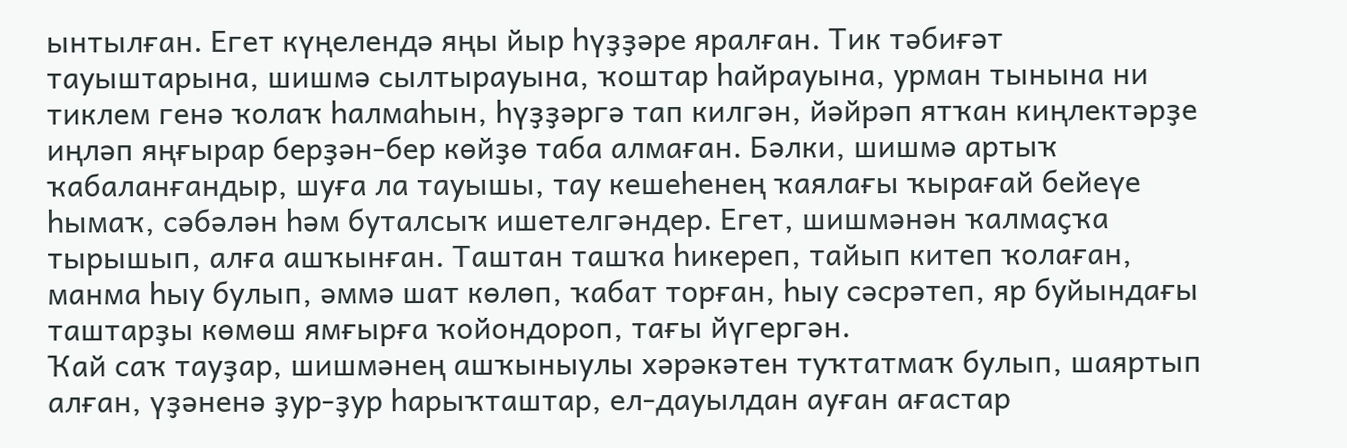ынтылған. Егет күңелендә яңы йыр һүҙҙәре яралған. Тик тәбиғәт тауыштарына, шишмә сылтырауына, ҡоштар һайрауына, урман тынына ни тиклем генә ҡолаҡ һалмаһын, һүҙҙәргә тап килгән, йәйрәп ятҡан киңлектәрҙе иңләп яңғырар берҙән-бер көйҙө таба алмаған. Бәлки, шишмә артыҡ ҡабаланғандыр, шуға ла тауышы, тау кешеһенең ҡаялағы ҡырағай бейеүе һымаҡ, сәбәлән һәм буталсыҡ ишетелгәндер. Егет, шишмәнән ҡалмаҫҡа тырышып, алға ашҡынған. Таштан ташҡа һикереп, тайып китеп ҡолаған, манма һыу булып, әммә шат көлөп, ҡабат торған, һыу сәсрәтеп, яр буйындағы таштарҙы көмөш ямғырға ҡойондороп, тағы йүгергән.
Ҡай саҡ тауҙар, шишмәнең ашҡыныулы хәрәкәтен туҡтатмаҡ булып, шаяртып алған, үҙәненә ҙур-ҙур һарыҡташтар, ел-дауылдан ауған ағастар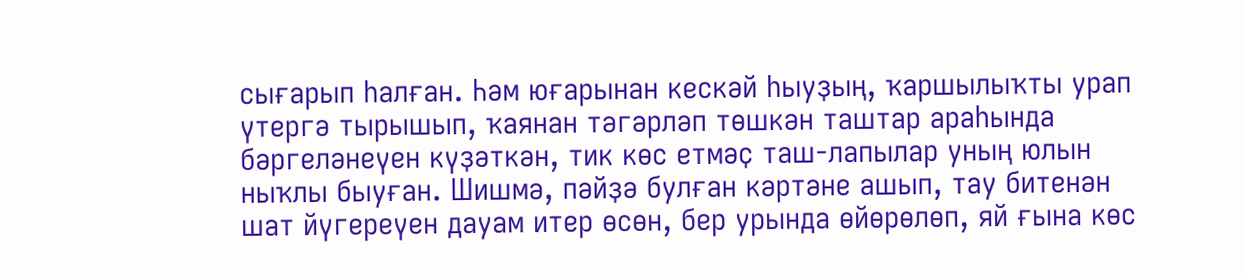сығарып һалған. Һәм юғарынан кескәй һыуҙың, ҡаршылыҡты урап үтергә тырышып, ҡаянан тәгәрләп төшкән таштар араһында бәргеләнеүен күҙәткән, тик көс етмәҫ таш-лапылар уның юлын ныҡлы быуған. Шишмә, пәйҙә булған кәртәне ашып, тау битенән шат йүгереүен дауам итер өсөн, бер урында өйөрөлөп, яй ғына көс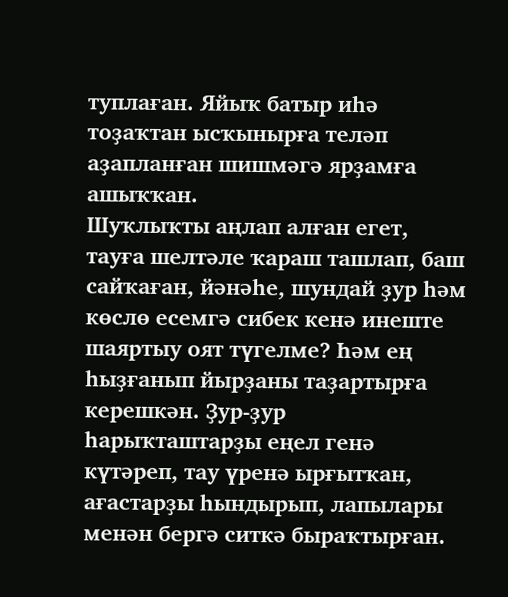туплаған. Яйыҡ батыр иһә тоҙаҡтан ысҡынырға теләп аҙапланған шишмәгә ярҙамға ашыҡҡан.
Шуҡлыҡты аңлап алған егет, тауға шелтәле ҡараш ташлап, баш сайҡаған, йәнәһе, шундай ҙур һәм көслө есемгә сибек кенә инеште шаяртыу оят түгелме? Һәм ең һыҙғанып йырҙаны таҙартырға керешкән. Ҙур-ҙур һарыҡташтарҙы еңел генә күтәреп, тау үренә ырғытҡан, ағастарҙы һындырып, лапылары менән бергә ситкә быраҡтырған.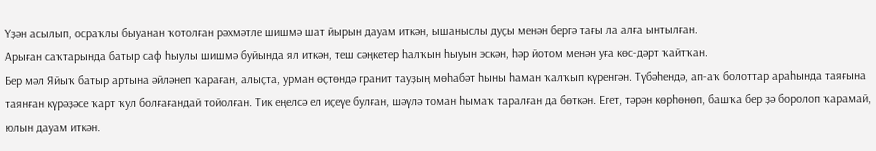Үҙән асылып, осраҡлы быуанан ҡотолған рәхмәтле шишмә шат йырын дауам иткән, ышаныслы дуҫы менән бергә тағы ла алға ынтылған.
Арыған саҡтарында батыр саф һыулы шишмә буйында ял иткән, теш сәңкетер һалҡын һыуын эскән, һәр йотом менән уға көс-дәрт ҡайтҡан.
Бер мәл Яйыҡ батыр артына әйләнеп ҡараған, алыҫта, урман өҫтөндә гранит тауҙың мөһабәт һыны һаман ҡалҡып күренгән. Түбәһендә, ап-аҡ болоттар араһында таяғына таянған күрәҙәсе ҡарт ҡул болғағандай тойолған. Тик еңелсә ел иҫеүе булған, шәүлә томан һымаҡ таралған да бөткән. Егет, тәрән көрһөнөп, башҡа бер ҙә боролоп ҡарамай, юлын дауам иткән.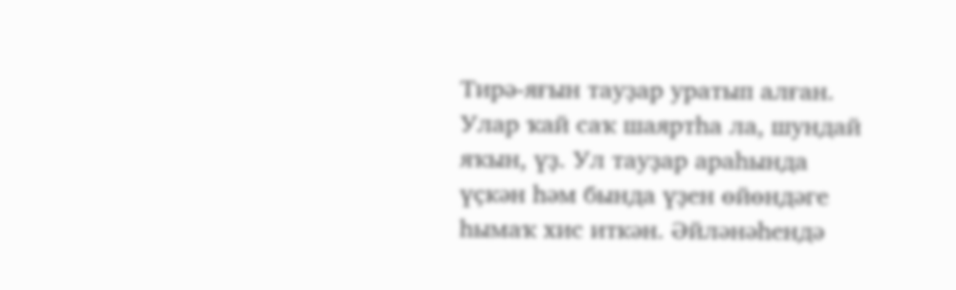Тирә-яғын тауҙар уратып алған. Улар ҡай саҡ шаяртһа ла, шундай яҡын, үҙ. Ул тауҙар араһында үҫкән һәм бында үҙен өйөндәге һымаҡ хис иткән. Әйләнәһендә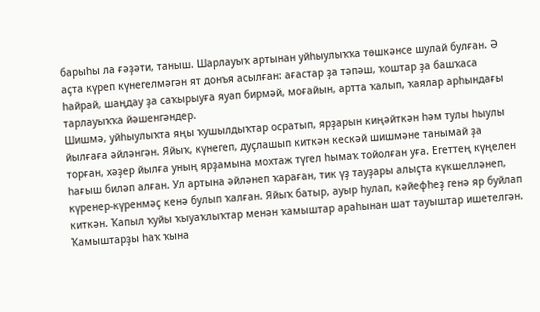барыһы ла ғәҙәти, таныш. Шарлауыҡ артынан уйһыулыҡҡа төшкәнсе шулай булған. Ә аҫта күреп күнегелмәгән ят донъя асылған: ағастар ҙа тәпәш, ҡоштар ҙа башҡаса һайрай, шаңдау ҙа саҡырыуға яуап бирмәй, моғайын, артта ҡалып, ҡаялар арһындағы тарлауыҡҡа йәшенгәндер.
Шишмә, уйһыулыҡта яңы ҡушылдыҡтар осратып, ярҙарын киңәйткән һәм тулы һыулы йылғаға әйләнгән. Яйыҡ, күнегеп, дуҫлашып киткән кескәй шишмәне танымай ҙа торған, хәҙер йылға уның ярҙамына мохтаж түгел һымаҡ тойолған уға. Егеттең күңелен һағыш биләп алған. Ул артына әйләнеп ҡараған, тик үҙ тауҙары алыҫта күкшелләнеп, күренер-күренмәҫ кенә булып ҡалған. Яйыҡ батыр, ауыр һулап, кәйефһеҙ генә яр буйлап киткән. Ҡапыл ҡуйы ҡыуаҡлыҡтар менән ҡамыштар араһынан шат тауыштар ишетелгән.
Ҡамыштарҙы һаҡ ҡына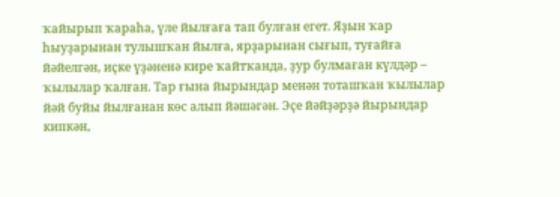ҡайырып ҡараһа, үле йылғаға тап булған егет. Яҙын ҡар һыуҙарынан тулышҡан йылға, ярҙарынан сығып, туғайға йәйелгән, иҫке үҙәненә кире ҡайтҡанда, ҙур булмаған күлдәр – ҡылылар ҡалған. Тар ғына йырындар менән тоташҡан ҡылылар йәй буйы йылғанан көс алып йәшәгән. Эҫе йәйҙәрҙә йырындар кипкән,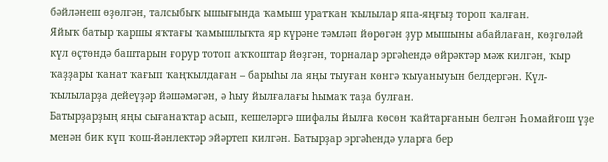бәйләнеш өҙөлгән, талсыбыҡ ышығында ҡамыш уратҡан ҡылылар япа-яңғыҙ тороп ҡалған.
Яйыҡ батыр ҡаршы яҡтағы ҡамышлыҡта яр күрәне тәмләп йөрөгән ҙур мышыны абайлаған, көҙгөләй күл өҫтөндә баштарын ғорур тотоп аҡҡоштар йөҙгән, торналар эргәһендә өйрәктәр мәж килгән, ҡыр ҡаҙҙары ҡанат ҡағып ҡаңҡылдаған – барыһы ла яңы тыуған көнгә ҡыуаныуын белдергән. Күл-ҡылыларҙа дейеүҙәр йәшәмәгән, ә һыу йылғалағы һымаҡ таҙа булған.
Батырҙарҙың яңы сығанаҡтар асып, кешеләргә шифалы йылға көсөн ҡайтарғанын белгән Һомайғош үҙе менән бик күп ҡош-йәнлектәр эйәртеп килгән. Батырҙар эргәһендә уларға бер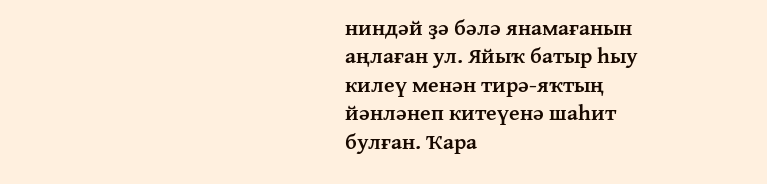ниндәй ҙә бәлә янамағанын аңлаған ул. Яйыҡ батыр һыу килеү менән тирә-яҡтың йәнләнеп китеүенә шаһит булған. Ҡара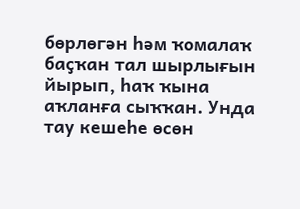бөрлөгән һәм ҡомалаҡ баҫҡан тал шырлығын йырып, һаҡ ҡына аҡланға сыҡҡан. Унда тау кешеһе өсөн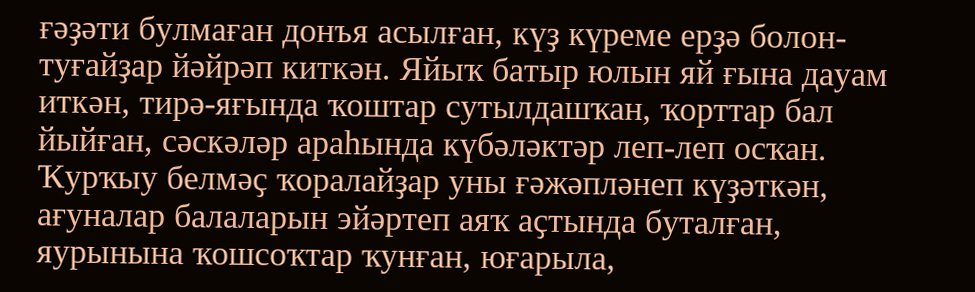ғәҙәти булмаған донъя асылған, күҙ күреме ерҙә болон-туғайҙар йәйрәп киткән. Яйыҡ батыр юлын яй ғына дауам иткән, тирә-яғында ҡоштар сутылдашҡан, ҡорттар бал йыйған, сәскәләр араһында күбәләктәр леп-леп осҡан. Ҡурҡыу белмәҫ ҡоралайҙар уны ғәжәпләнеп күҙәткән, ағуналар балаларын эйәртеп аяҡ аҫтында буталған, яурынына ҡошсоҡтар ҡунған, юғарыла,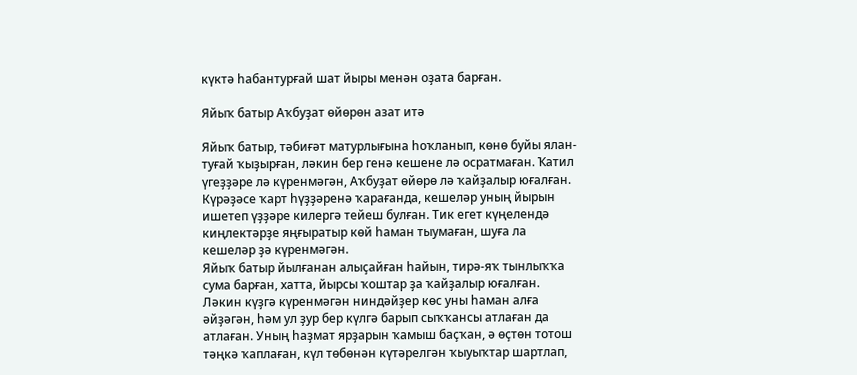күктә һабантурғай шат йыры менән оҙата барған.

Яйыҡ батыр Аҡбуҙат өйөрөн азат итә

Яйыҡ батыр, тәбиғәт матурлығына һоҡланып, көнө буйы ялан-туғай ҡыҙырған, ләкин бер генә кешене лә осратмаған. Ҡатил үгеҙҙәре лә күренмәгән, Аҡбуҙат өйөрө лә ҡайҙалыр юғалған.
Күрәҙәсе ҡарт һүҙҙәренә ҡарағанда, кешеләр уның йырын ишетеп үҙҙәре килергә тейеш булған. Тик егет күңелендә киңлектәрҙе яңғыратыр көй һаман тыумаған, шуға ла кешеләр ҙә күренмәгән.
Яйыҡ батыр йылғанан алыҫайған һайын, тирә-яҡ тынлыҡҡа сума барған, хатта, йырсы ҡоштар ҙа ҡайҙалыр юғалған. Ләкин күҙгә күренмәгән ниндәйҙер көс уны һаман алға әйҙәгән, һәм ул ҙур бер күлгә барып сыҡҡансы атлаған да атлаған. Уның һаҙмат ярҙарын ҡамыш баҫҡан, ә өҫтөн тотош тәңкә ҡаплаған, күл төбөнән күтәрелгән ҡыуыҡтар шартлап,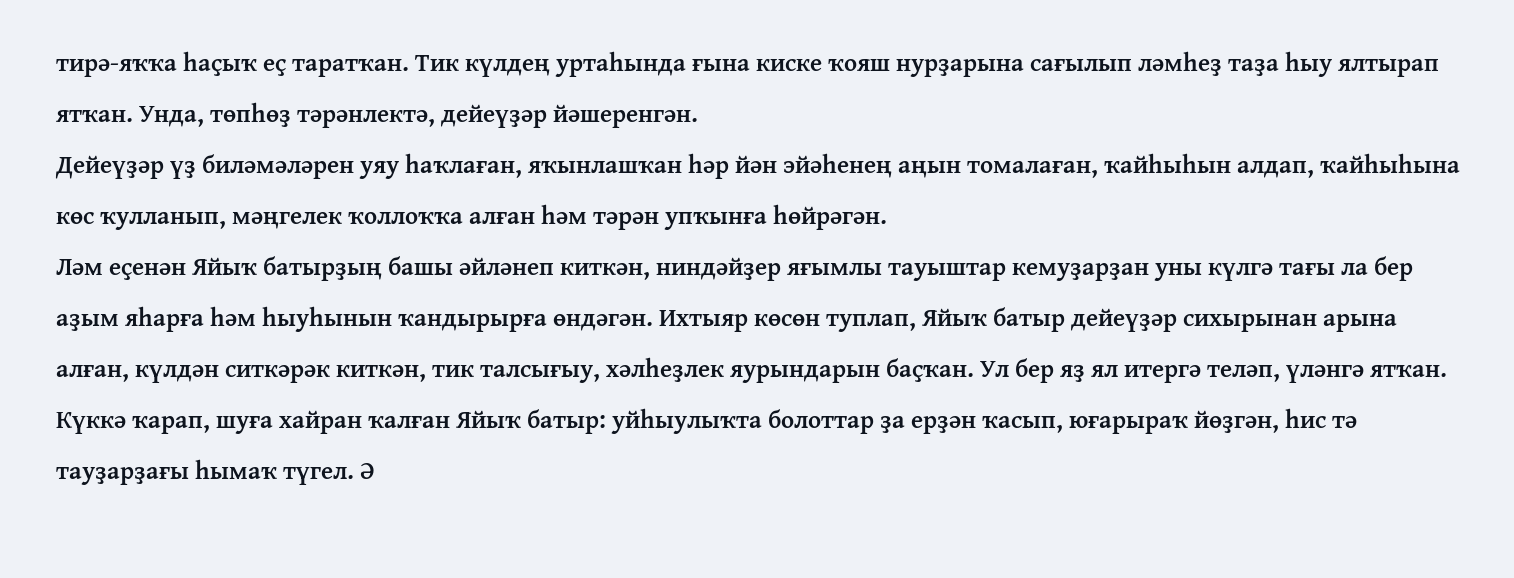тирә-яҡҡа һаҫыҡ еҫ таратҡан. Тик күлдең уртаһында ғына киске ҡояш нурҙарына сағылып ләмһеҙ таҙа һыу ялтырап ятҡан. Унда, төпһөҙ тәрәнлектә, дейеүҙәр йәшеренгән.
Дейеүҙәр үҙ биләмәләрен уяу һаҡлаған, яҡынлашҡан һәр йән эйәһенең аңын томалаған, ҡайһыһын алдап, ҡайһыһына көс ҡулланып, мәңгелек ҡоллоҡҡа алған һәм тәрән упҡынға һөйрәгән.
Ләм еҫенән Яйыҡ батырҙың башы әйләнеп киткән, ниндәйҙер яғымлы тауыштар кемуҙарҙан уны күлгә тағы ла бер аҙым яһарға һәм һыуһынын ҡандырырға өндәгән. Ихтыяр көсөн туплап, Яйыҡ батыр дейеүҙәр сихырынан арына алған, күлдән ситкәрәк киткән, тик талсығыу, хәлһеҙлек яурындарын баҫҡан. Ул бер яҙ ял итергә теләп, үләнгә ятҡан.
Күккә ҡарап, шуға хайран ҡалған Яйыҡ батыр: уйһыулыҡта болоттар ҙа ерҙән ҡасып, юғарыраҡ йөҙгән, һис тә тауҙарҙағы һымаҡ түгел. Ә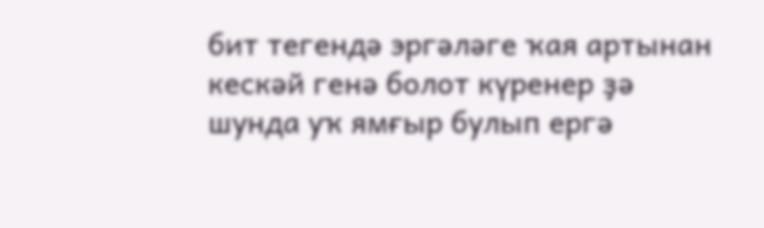бит тегендә эргәләге ҡая артынан кескәй генә болот күренер ҙә шунда уҡ ямғыр булып ергә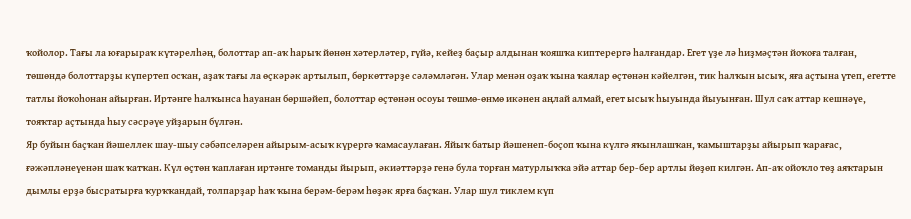ҡойолор. Тағы ла юғарыраҡ күтәрелһәң, болоттар ап-аҡ һарыҡ йөнөн хәтерләтер, гүйә, кейеҙ баҫыр алдынан ҡояшҡа киптерергә һалғандар. Егет үҙе лә һиҙмәҫтән йоҡоға талған, төшөндә болоттарҙы күпертеп осҡан, аҙаҡ тағы ла өҫкәрәк артылып, бөркөттәрҙе сәләмләгән. Улар менән оҙаҡ ҡына ҡаялар өҫтөнән кәйелгән, тик һалҡын ысыҡ, яға аҫтына үтеп, егетте татлы йоҡоһонан айырған. Иртәнге һалҡынса һауанан бөршәйеп, болоттар өҫтөнән осоуы төшмө-өнмө икәнен аңлай алмай, егет ысыҡ һыуында йыуынған. Шул саҡ аттар кешнәүе, тояҡтар аҫтында һыу сәсрәүе уйҙарын бүлгән.
Яр буйын баҫҡан йәшеллек шау-шыу сәбәпселәрен айырым-асыҡ күрергә ҡамасаулаған. Яйыҡ батыр йәшенеп-боҫоп ҡына күлгә яҡынлашҡан, ҡамыштарҙы айырып ҡарағас, ғәжәпләнеүенән шаҡ ҡатҡан. Күл өҫтөн ҡаплаған иртәнге томанды йырып, әкиәттәрҙә генә була торған матурлыҡҡа эйә аттар бер-бер артлы йөҙөп килгән. Ап-аҡ ойоҡло төҙ аяҡтарын дымлы ерҙә бысратырға ҡурҡҡандай, толпарҙар һаҡ ҡына берәм-берәм һөҙәк ярға баҫҡан. Улар шул тиклем күп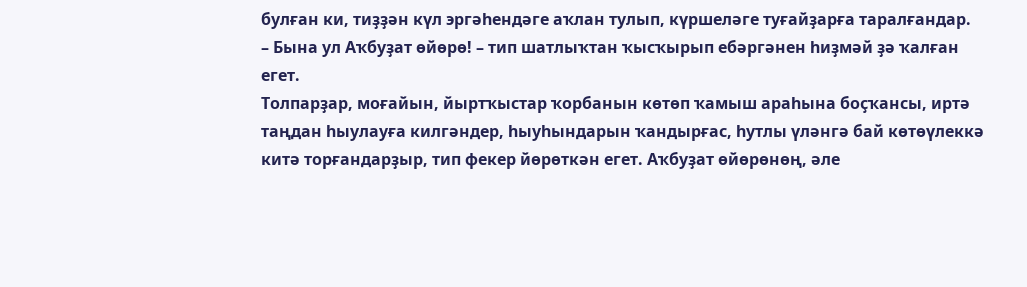булған ки, тиҙҙән күл эргәһендәге аҡлан тулып, күршеләге туғайҙарға таралғандар.
– Бына ул Аҡбуҙат өйөрө! – тип шатлыҡтан ҡысҡырып ебәргәнен һиҙмәй ҙә ҡалған егет.
Толпарҙар, моғайын, йыртҡыстар ҡорбанын көтөп ҡамыш араһына боҫҡансы, иртә таңдан һыулауға килгәндер, һыуһындарын ҡандырғас, һутлы үләнгә бай көтөүлеккә китә торғандарҙыр, тип фекер йөрөткән егет. Аҡбуҙат өйөрөнөң, әле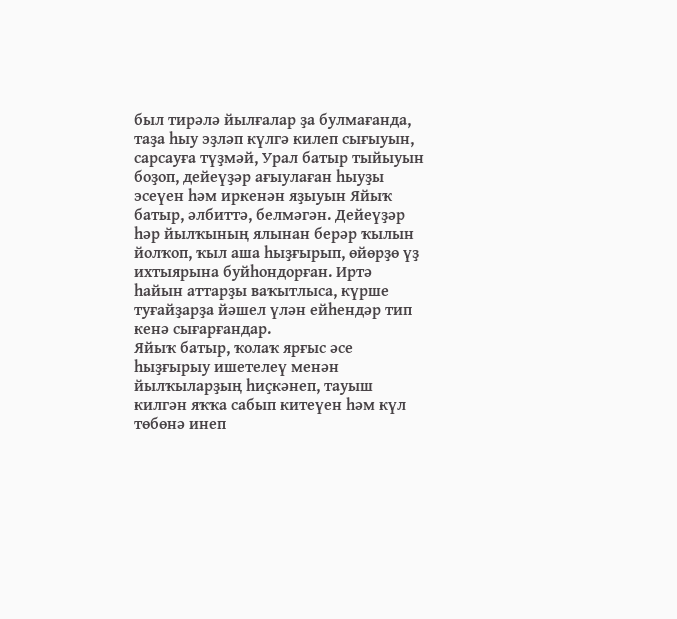был тирәлә йылғалар ҙа булмағанда, таҙа һыу эҙләп күлгә килеп сығыуын, сарсауға түҙмәй, Урал батыр тыйыуын боҙоп, дейеүҙәр ағыулаған һыуҙы эсеүен һәм иркенән яҙыуын Яйыҡ батыр, әлбиттә, белмәгән. Дейеүҙәр һәр йылҡының ялынан берәр ҡылын йолҡоп, ҡыл аша һыҙғырып, өйөрҙө үҙ ихтыярына буйһондорған. Иртә һайын аттарҙы ваҡытлыса, күрше туғайҙарҙа йәшел үлән ейһендәр тип кенә сығарғандар.
Яйыҡ батыр, ҡолаҡ ярғыс әсе һыҙғырыу ишетелеү менән йылҡыларҙың һиҫкәнеп, тауыш килгән яҡҡа сабып китеүен һәм күл төбөнә инеп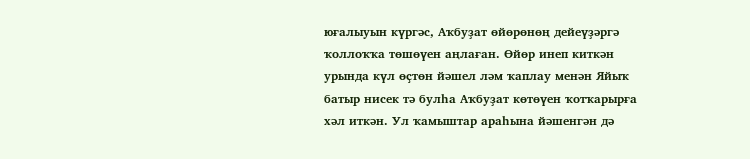юғалыуын күргәс, Аҡбуҙат өйөрөнөң дейеүҙәргә ҡоллоҡҡа төшөүен аңлаған. Өйөр инеп киткән урында күл өҫтөн йәшел ләм ҡаплау менән Яйыҡ батыр нисек тә булһа Аҡбуҙат көтөүен ҡотҡарырға хәл иткән. Ул ҡамыштар араһына йәшенгән дә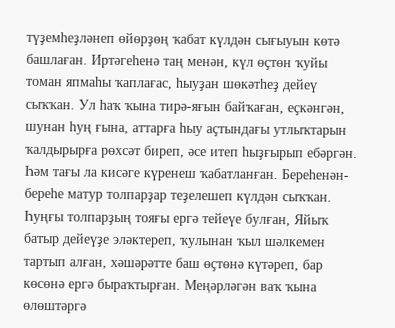түҙемһеҙләнеп өйөрҙөң ҡабат күлдән сығыуын көтә башлаған. Иртәгеһенә таң менән, күл өҫтөн ҡуйы томан япмаһы ҡаплағас, һыуҙан шөкәтһеҙ дейеү сыҡҡан. Ул һаҡ ҡына тирә-яғын байҡаған, еҫкәнгән, шунан һуң ғына, аттарға һыу аҫтындағы утлыҡтарын ҡалдырырға рөхсәт биреп, әсе итеп һыҙғырып ебәргән. Һәм тағы ла кисәге күренеш ҡабатланған. Береһенән-береһе матур толпарҙар теҙелешеп күлдән сыҡҡан. Һуңғы толпарҙың тояғы ергә тейеүе булған, Яйыҡ батыр дейеүҙе эләктереп, ҡулынан ҡыл шәлкемен тартып алған, хәшәрәтте баш өҫтөнә күтәреп, бар көсөнә ергә быраҡтырған. Меңәрләгән ваҡ ҡына өлөштәргә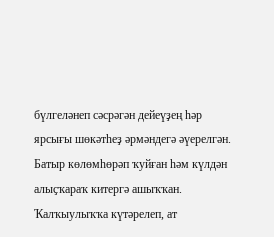бүлгеләнеп сәсрәгән дейеүҙең һәр ярсығы шөкәтһеҙ әрмәндегә әүерелгән. Батыр көлөмһөрәп ҡуйған һәм күлдән алыҫҡараҡ китергә ашыҡҡан. Ҡалҡыулыҡҡа күтәрелеп, ат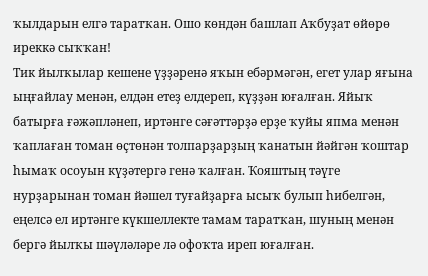ҡылдарын елгә таратҡан. Ошо көндән башлап Аҡбуҙат өйөрө иреккә сыҡҡан!
Тик йылҡылар кешене үҙҙәренә яҡын ебәрмәгән, егет улар яғына ыңғайлау менән, елдән етеҙ елдереп, күҙҙән юғалған. Яйыҡ батырға ғәжәпләнеп, иртәнге сәғәттәрҙә ерҙе ҡуйы япма менән ҡаплаған томан өҫтөнән толпарҙарҙың ҡанатын йәйгән ҡоштар һымаҡ осоуын күҙәтергә генә ҡалған. Ҡояштың тәүге нурҙарынан томан йәшел туғайҙарға ысыҡ булып һибелгән, еңелсә ел иртәнге күкшеллекте тамам таратҡан, шуның менән бергә йылҡы шәүләләре лә офоҡта иреп юғалған.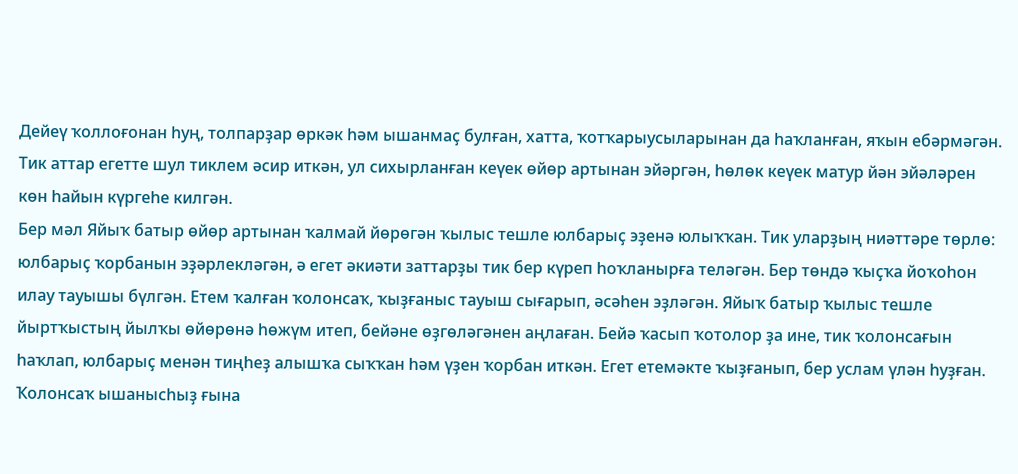Дейеү ҡоллоғонан һуң, толпарҙар өркәк һәм ышанмаҫ булған, хатта, ҡотҡарыусыларынан да һаҡланған, яҡын ебәрмәгән. Тик аттар егетте шул тиклем әсир иткән, ул сихырланған кеүек өйөр артынан эйәргән, һөлөк кеүек матур йән эйәләрен көн һайын күргеһе килгән.
Бер мәл Яйыҡ батыр өйөр артынан ҡалмай йөрөгән ҡылыс тешле юлбарыҫ эҙенә юлыҡҡан. Тик уларҙың ниәттәре төрлө: юлбарыҫ ҡорбанын эҙәрлекләгән, ә егет әкиәти заттарҙы тик бер күреп һоҡланырға теләгән. Бер төндә ҡыҫҡа йоҡоһон илау тауышы бүлгән. Етем ҡалған ҡолонсаҡ, ҡыҙғаныс тауыш сығарып, әсәһен эҙләгән. Яйыҡ батыр ҡылыс тешле йыртҡыстың йылҡы өйөрөнә һөжүм итеп, бейәне өҙгөләгәнен аңлаған. Бейә ҡасып ҡотолор ҙа ине, тик ҡолонсағын һаҡлап, юлбарыҫ менән тиңһеҙ алышҡа сыҡҡан һәм үҙен ҡорбан иткән. Егет етемәкте ҡыҙғанып, бер услам үлән һуҙған. Ҡолонсаҡ ышанысһыҙ ғына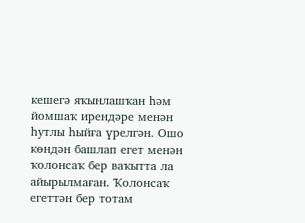кешегә яҡынлашҡан һәм йомшаҡ ирендәре менән һутлы һыйға үрелгән. Ошо көндән башлап егет менән ҡолонсаҡ бер ваҡытта ла айырылмаған. Ҡолонсаҡ егеттән бер тотам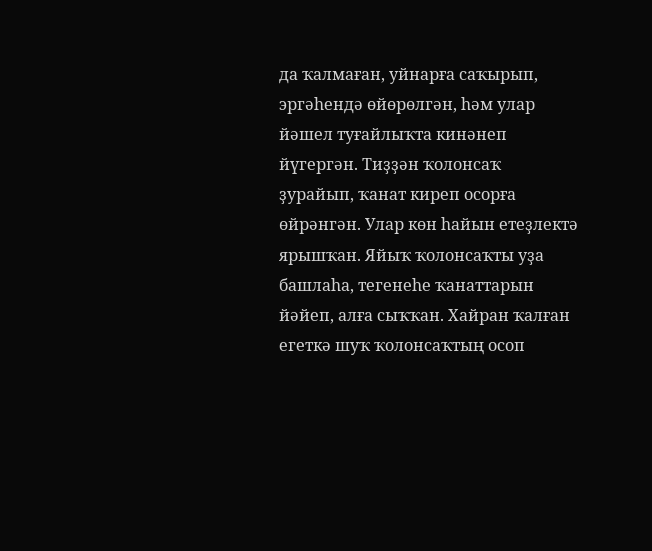да ҡалмаған, уйнарға саҡырып, эргәһендә өйөрөлгән, һәм улар йәшел туғайлыҡта кинәнеп йүгергән. Тиҙҙән ҡолонсаҡ ҙурайып, ҡанат киреп осорға өйрәнгән. Улар көн һайын етеҙлектә ярышҡан. Яйыҡ ҡолонсаҡты уҙа башлаһа, тегенеһе ҡанаттарын йәйеп, алға сыҡҡан. Хайран ҡалған егеткә шуҡ ҡолонсаҡтың осоп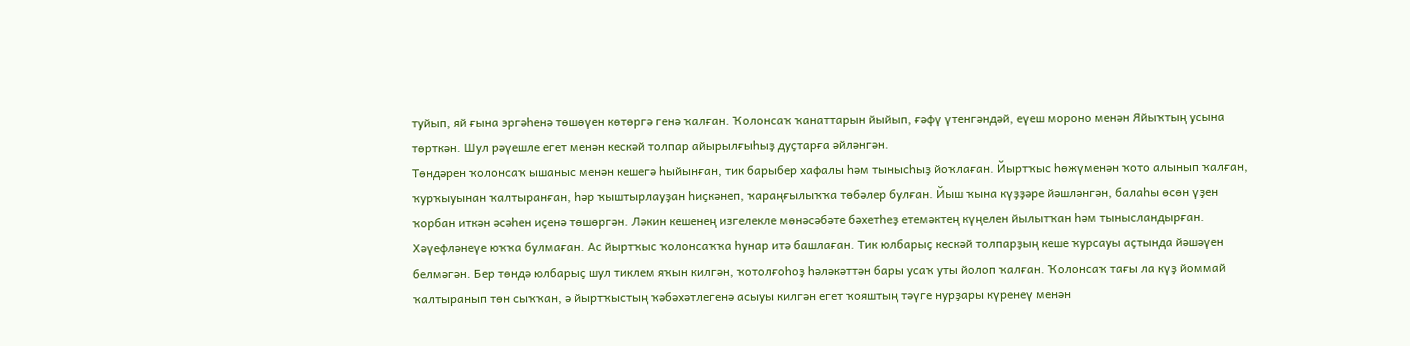туйып, яй ғына эргәһенә төшөүен көтөргә генә ҡалған. Ҡолонсаҡ ҡанаттарын йыйып, ғәфү үтенгәндәй, еүеш мороно менән Яйыҡтың усына төрткән. Шул рәүешле егет менән кескәй толпар айырылғыһыҙ дуҫтарға әйләнгән.
Төндәрен ҡолонсаҡ ышаныс менән кешегә һыйынған, тик барыбер хафалы һәм тынысһыҙ йоҡлаған. Йыртҡыс һөжүменән ҡото алынып ҡалған, ҡурҡыуынан ҡалтыранған, һәр ҡыштырлауҙан һиҫкәнеп, ҡараңғылыҡҡа төбәлер булған. Йыш ҡына күҙҙәре йәшләнгән, балаһы өсөн үҙен ҡорбан иткән әсәһен иҫенә төшөргән. Ләкин кешенең изгелекле мөнәсәбәте бәхетһеҙ етемәктең күңелен йылытҡан һәм тынысландырған.
Хәүефләнеүе юҡҡа булмаған. Ас йыртҡыс ҡолонсаҡҡа һунар итә башлаған. Тик юлбарыҫ кескәй толпарҙың кеше ҡурсауы аҫтында йәшәүен белмәгән. Бер төндә юлбарыҫ шул тиклем яҡын килгән, ҡотолғоһоҙ һәләкәттән бары усаҡ уты йолоп ҡалған. Ҡолонсаҡ тағы ла күҙ йоммай ҡалтыранып төн сыҡҡан, ә йыртҡыстың ҡәбәхәтлегенә асыуы килгән егет ҡояштың тәүге нурҙары күренеү менән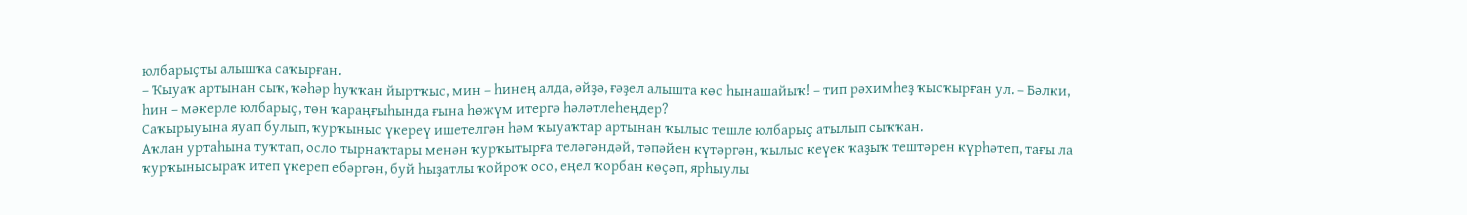юлбарыҫты алышҡа саҡырған.
– Ҡыуаҡ артынан сыҡ, ҡәһәр һуҡҡан йыртҡыс, мин – һинең алда, әйҙә, ғәҙел алышта көс һынашайыҡ! – тип рәхимһеҙ ҡысҡырған ул. – Бәлки, һин – мәкерле юлбарыҫ, төн ҡараңғыһында ғына һөжүм итергә һәләтлеһеңдер?
Саҡырыуына яуап булып, ҡурҡыныс үкереү ишетелгән һәм ҡыуаҡтар артынан ҡылыс тешле юлбарыҫ атылып сыҡҡан.
Аҡлан уртаһына туҡтап, осло тырнаҡтары менән ҡурҡытырға теләгәндәй, тәпәйен күтәргән, ҡылыс кеүек ҡаҙыҡ тештәрен күрһәтеп, тағы ла ҡурҡынысыраҡ итеп үкереп ебәргән, буй һыҙатлы ҡойроҡ осо, еңел ҡорбан көҫәп, ярһыулы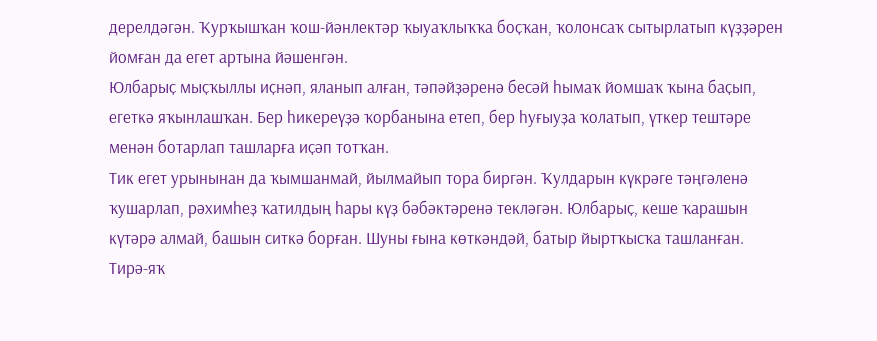дерелдәгән. Ҡурҡышҡан ҡош-йәнлектәр ҡыуаҡлыҡҡа боҫҡан, ҡолонсаҡ сытырлатып күҙҙәрен йомған да егет артына йәшенгән.
Юлбарыҫ мыҫҡыллы иҫнәп, яланып алған, тәпәйҙәренә бесәй һымаҡ йомшаҡ ҡына баҫып, егеткә яҡынлашҡан. Бер һикереүҙә ҡорбанына етеп, бер һуғыуҙа ҡолатып, үткер тештәре менән ботарлап ташларға иҫәп тотҡан.
Тик егет урынынан да ҡымшанмай, йылмайып тора биргән. Ҡулдарын күкрәге тәңгәленә ҡушарлап, рәхимһеҙ ҡатилдың һары күҙ бәбәктәренә текләгән. Юлбарыҫ, кеше ҡарашын күтәрә алмай, башын ситкә борған. Шуны ғына көткәндәй, батыр йыртҡысҡа ташланған.
Тирә-яҡ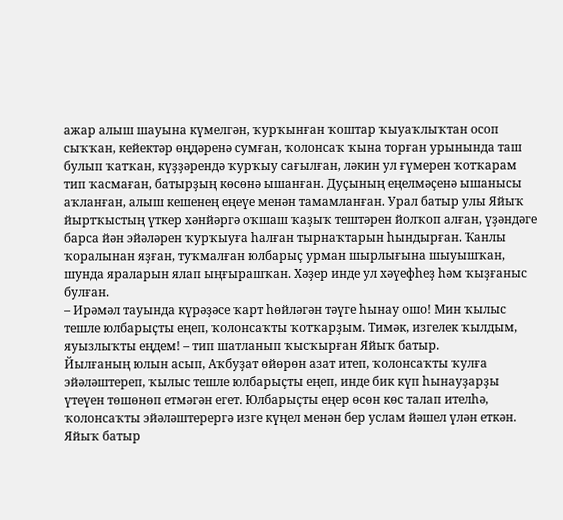ажар алыш шауына күмелгән, ҡурҡынған ҡоштар ҡыуаҡлыҡтан осоп сыҡҡан, кейектәр өңдәренә сумған, ҡолонсаҡ ҡына торған урынында таш булып ҡатҡан, күҙҙәрендә ҡурҡыу сағылған, ләкин ул ғүмерен ҡотҡарам тип ҡасмаған, батырҙың көсөнә ышанған. Дуҫының еңелмәҫенә ышанысы аҡланған, алыш кешенең еңеүе менән тамамланған. Урал батыр улы Яйыҡ йыртҡыстың үткер хәнйәргә оҡшаш ҡаҙыҡ тештәрен йолҡоп алған, үҙәндәге барса йән эйәләрен ҡурҡыуға һалған тырнаҡтарын һындырған. Ҡанлы ҡоралынан яҙған, туҡмалған юлбарыҫ урман шырлығына шыуышҡан, шунда яраларын ялап ыңғырашҡан. Хәҙер инде ул хәүефһеҙ һәм ҡыҙғаныс булған.
– Ирәмәл тауында күрәҙәсе ҡарт һөйләгән тәүге һынау ошо! Мин ҡылыс тешле юлбарыҫты еңеп, ҡолонсаҡты ҡотҡарҙым. Тимәк, изгелек ҡылдым, яуызлыҡты еңдем! – тип шатланып ҡысҡырған Яйыҡ батыр.
Йылғаның юлын асып, Аҡбуҙат өйөрөн азат итеп, ҡолонсаҡты ҡулға эйәләштереп, ҡылыс тешле юлбарыҫты еңеп, инде бик күп һынауҙарҙы үтеүен төшөнөп етмәгән егет. Юлбарыҫты еңер өсөн көс талап ителһә, ҡолонсаҡты эйәләштерергә изге күңел менән бер услам йәшел үлән еткән.
Яйыҡ батыр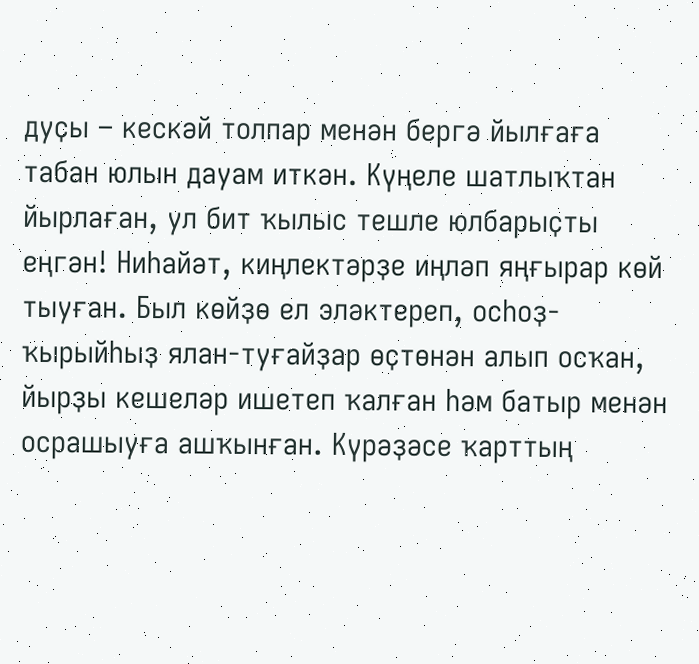дуҫы – кескәй толпар менән бергә йылғаға табан юлын дауам иткән. Күңеле шатлыҡтан йырлаған, ул бит ҡылыс тешле юлбарыҫты еңгән! Ниһайәт, киңлектәрҙе иңләп яңғырар көй тыуған. Был көйҙө ел эләктереп, осһоҙ-ҡырыйһыҙ ялан-туғайҙар өҫтөнән алып осҡан, йырҙы кешеләр ишетеп ҡалған һәм батыр менән осрашыуға ашҡынған. Күрәҙәсе ҡарттың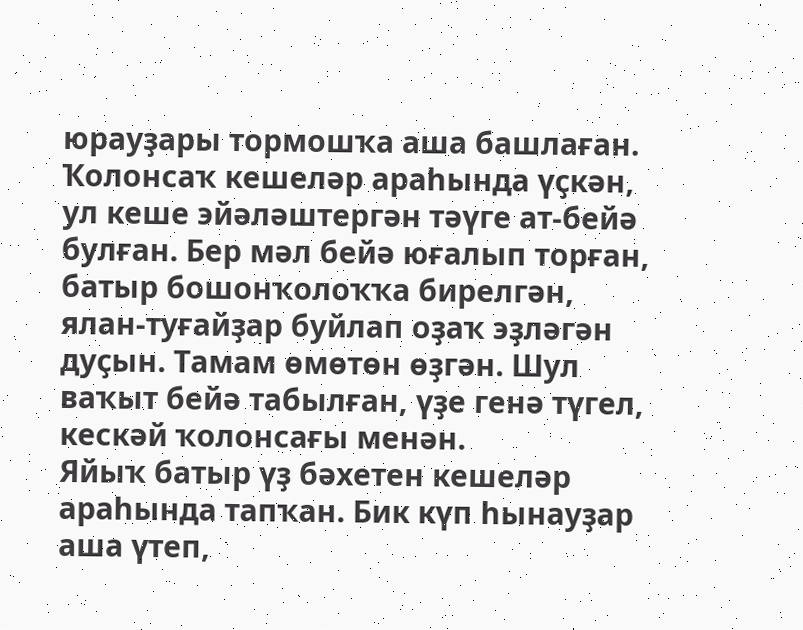юрауҙары тормошҡа аша башлаған.
Ҡолонсаҡ кешеләр араһында үҫкән, ул кеше эйәләштергән тәүге ат-бейә булған. Бер мәл бейә юғалып торған, батыр бошонҡолоҡҡа бирелгән, ялан-туғайҙар буйлап оҙаҡ эҙләгән дуҫын. Тамам өмөтөн өҙгән. Шул ваҡыт бейә табылған, үҙе генә түгел, кескәй ҡолонсағы менән.
Яйыҡ батыр үҙ бәхетен кешеләр араһында тапҡан. Бик күп һынауҙар аша үтеп,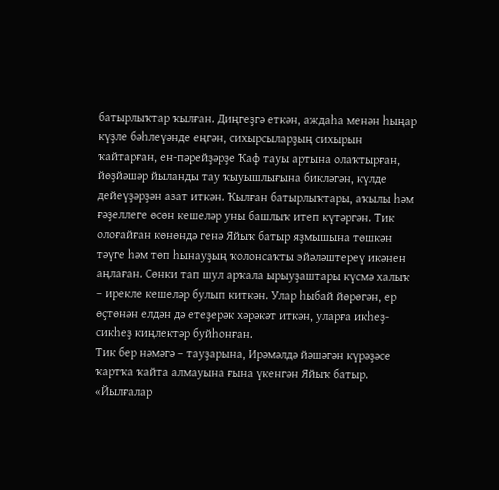батырлыҡтар ҡылған. Диңгеҙгә еткән, аждаһа менән һыңар күҙле бәһлеүәнде еңгән, сихырсыларҙың сихырын ҡайтарған, ен-пәрейҙәрҙе Ҡаф тауы артына олаҡтырған, йөҙйәшәр йыланды тау ҡыуышлығына бикләгән, күлде дейеүҙәрҙән азат иткән. Ҡылған батырлыҡтары, аҡылы һәм ғәҙеллеге өсөн кешеләр уны башлыҡ итеп күтәргән. Тик олоғайған көнөндә генә Яйыҡ батыр яҙмышына төшкән тәүге һәм төп һынауҙың ҡолонсаҡты эйәләштереү икәнен аңлаған. Сөнки тап шул арҡала ырыуҙаштары күсмә халыҡ – ирекле кешеләр булып киткән. Улар һыбай йөрөгән, ер өҫтөнән елдән дә етеҙерәк хәрәкәт иткән, уларға икһеҙ-сикһеҙ киңлектәр буйһонған.
Тик бер нәмәгә – тауҙарына, Ирәмәлдә йәшәгән күрәҙәсе ҡартҡа ҡайта алмауына ғына үкенгән Яйыҡ батыр. «Йылғалар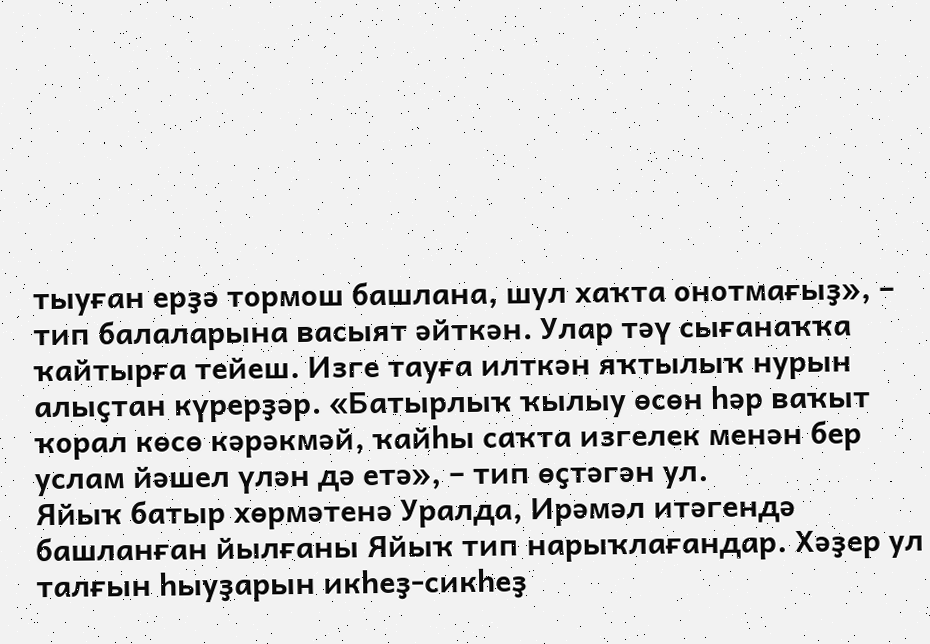тыуған ерҙә тормош башлана, шул хаҡта онотмағыҙ», – тип балаларына васыят әйткән. Улар тәү сығанаҡҡа ҡайтырға тейеш. Изге тауға илткән яҡтылыҡ нурын алыҫтан күрерҙәр. «Батырлыҡ ҡылыу өсөн һәр ваҡыт ҡорал көсө кәрәкмәй, ҡайһы саҡта изгелек менән бер услам йәшел үлән дә етә», – тип өҫтәгән ул.
Яйыҡ батыр хөрмәтенә Уралда, Ирәмәл итәгендә башланған йылғаны Яйыҡ тип нарыҡлағандар. Хәҙер ул талғын һыуҙарын икһеҙ-сикһеҙ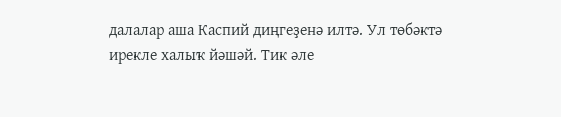далалар аша Каспий диңгеҙенә илтә. Ул төбәктә ирекле халыҡ йәшәй. Тик әле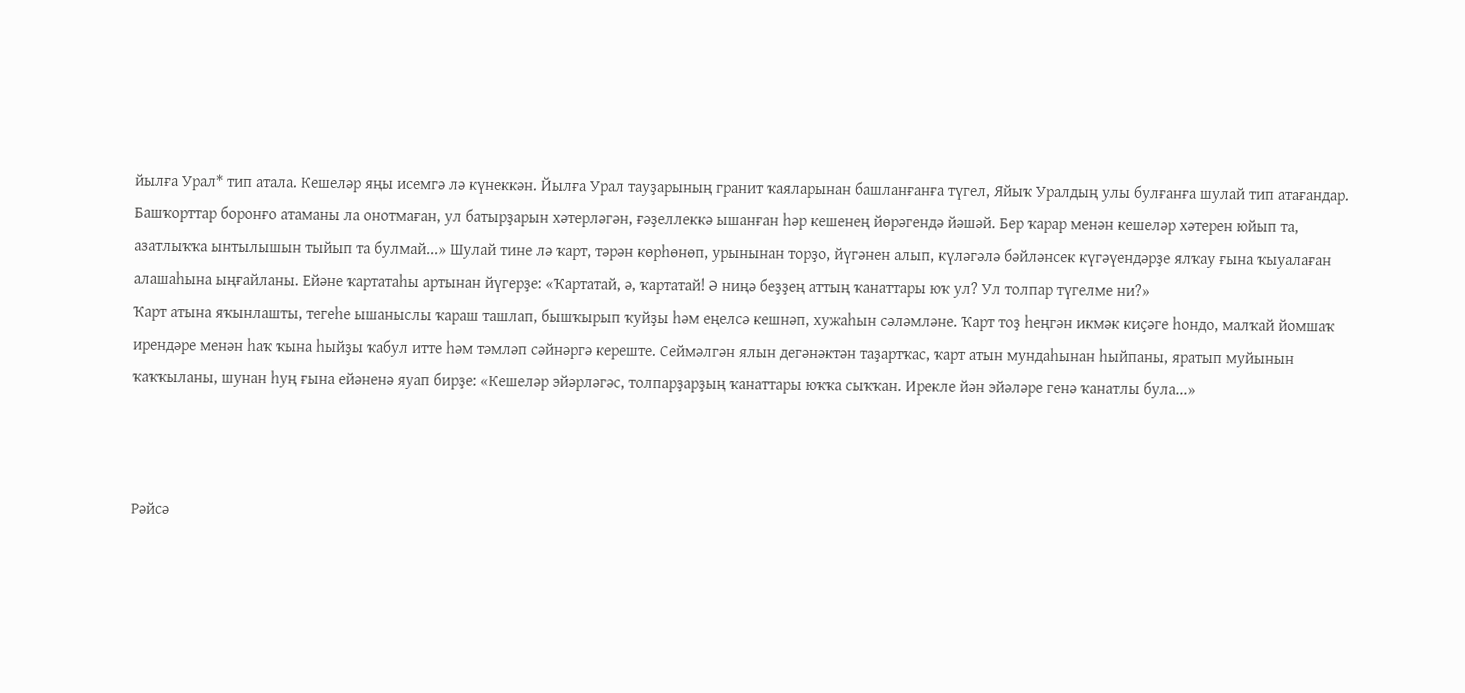йылға Урал* тип атала. Кешеләр яңы исемгә лә күнеккән. Йылға Урал тауҙарының гранит ҡаяларынан башланғанға түгел, Яйыҡ Уралдың улы булғанға шулай тип атағандар.
Башҡорттар боронғо атаманы ла онотмаған, ул батырҙарын хәтерләгән, ғәҙеллеккә ышанған һәр кешенең йөрәгендә йәшәй. Бер ҡарар менән кешеләр хәтерен юйып та, азатлыҡҡа ынтылышын тыйып та булмай...» Шулай тине лә ҡарт, тәрән көрһөнөп, урынынан торҙо, йүгәнен алып, күләгәлә бәйләнсек күгәүендәрҙе ялҡау ғына ҡыуалаған алашаһына ыңғайланы. Ейәне ҡартатаһы артынан йүгерҙе: «Ҡартатай, ә, ҡартатай! Ә ниңә беҙҙең аттың ҡанаттары юҡ ул? Ул толпар түгелме ни?»
Ҡарт атына яҡынлашты, тегеһе ышаныслы ҡараш ташлап, бышҡырып ҡуйҙы һәм еңелсә кешнәп, хужаһын сәләмләне. Ҡарт тоҙ һеңгән икмәк киҫәге һондо, малҡай йомшаҡ ирендәре менән һаҡ ҡына һыйҙы ҡабул итте һәм тәмләп сәйнәргә кереште. Сеймәлгән ялын дегәнәктән таҙартҡас, ҡарт атын мундаһынан һыйпаны, яратып муйынын ҡаҡҡыланы, шунан һуң ғына ейәненә яуап бирҙе: «Кешеләр эйәрләгәс, толпарҙарҙың ҡанаттары юҡҡа сыҡҡан. Ирекле йән эйәләре генә ҡанатлы була...»



Рәйсә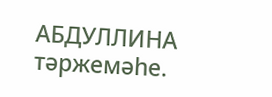АБДУЛЛИНА тәржемәһе.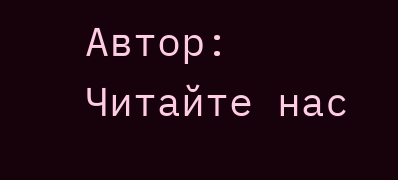Автор:
Читайте нас